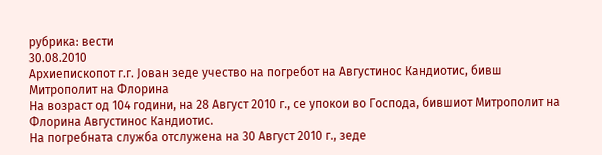рубрика: вести
30.08.2010
Архиепископот г.г. Јован зеде учество на погребот на Августинос Кандиотис, бивш Митрополит на Флорина
На возраст од 104 години, на 28 Август 2010 г., се упокои во Господа, бившиот Митрополит на Флорина Августинос Кандиотис.
На погребната служба отслужена на 30 Август 2010 г., зеде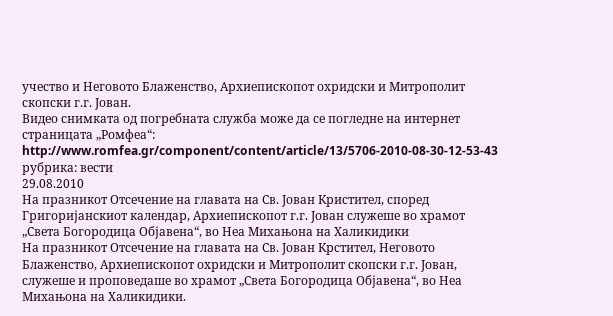учество и Неговото Блаженство, Архиепископот охридски и Митрополит скопски г.г. Јован.
Видео снимката од погребната служба може да се погледне на интернет страницата „Ромфеа“: http://www.romfea.gr/component/content/article/13/5706-2010-08-30-12-53-43
рубрика: вести
29.08.2010
На празникот Отсечение на главата на Св. Јован Кристител, според Григоријанскиот календар, Архиепископот г.г. Јован служеше во храмот „Света Богородица Објавена“, во Неа Михањона на Халикидики
На празникот Отсечение на главата на Св. Јован Крстител, Неговото Блаженство, Архиепископот охридски и Митрополит скопски г.г. Јован, служеше и проповедаше во храмот „Света Богородица Објавена“, во Неа Михањона на Халикидики.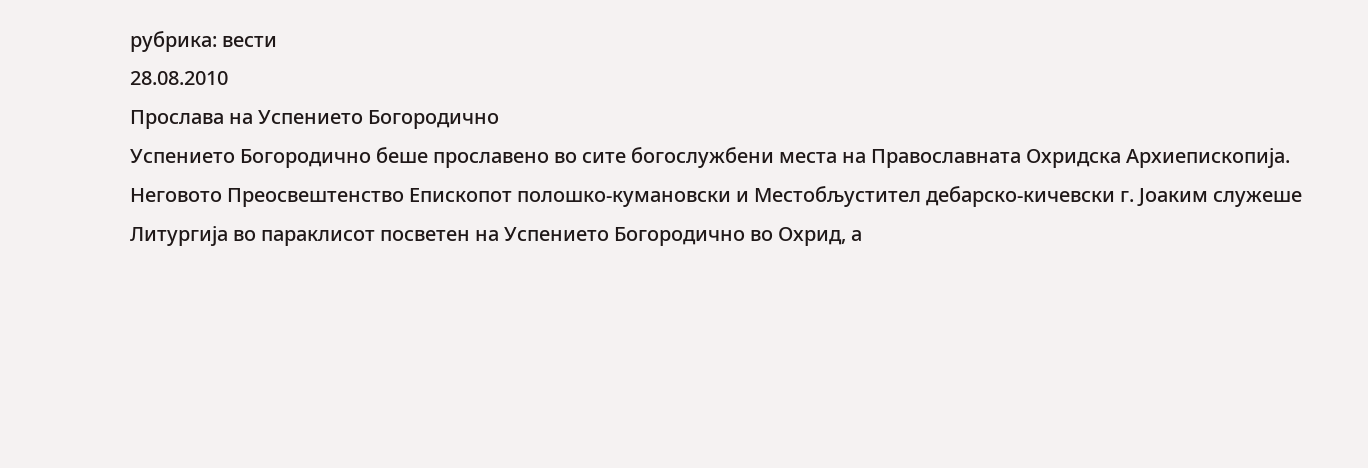рубрика: вести
28.08.2010
Прослава на Успението Богородично
Успението Богородично беше прославено во сите богослужбени места на Православната Охридска Архиепископија.
Неговото Преосвештенство Епископот полошко-кумановски и Местобљустител дебарско-кичевски г. Јоаким служеше Литургија во параклисот посветен на Успението Богородично во Охрид, а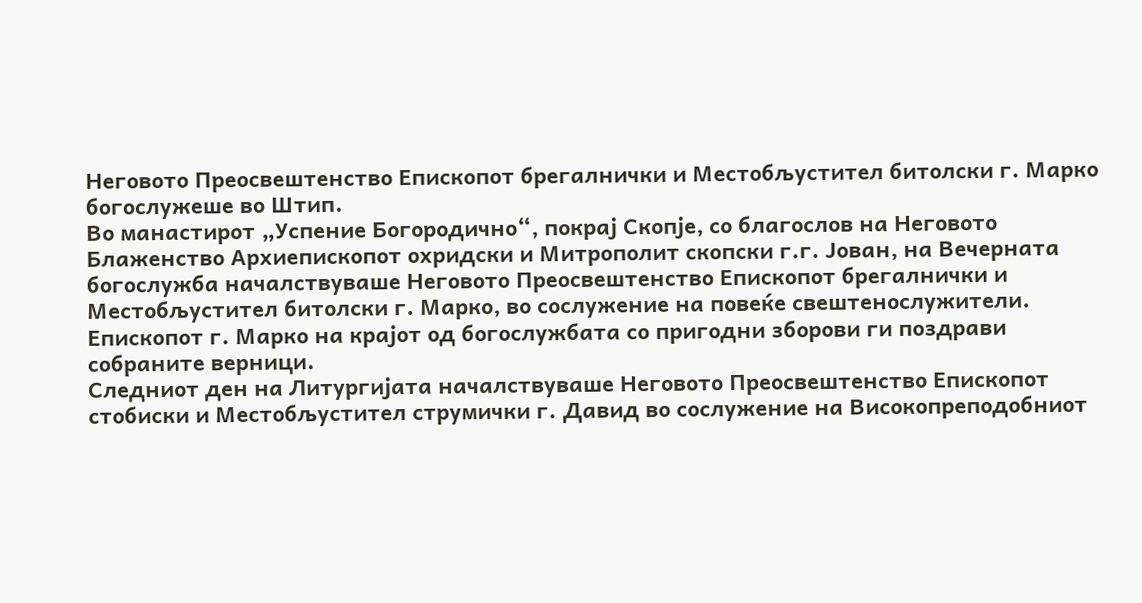Неговото Преосвештенство Епископот брегалнички и Местобљустител битолски г. Марко богослужеше во Штип.
Во манастирот „Успение Богородично“, покрај Скопје, со благослов на Неговото Блаженство Архиепископот охридски и Митрополит скопски г.г. Јован, на Вечерната богослужба началствуваше Неговото Преосвештенство Епископот брегалнички и Местобљустител битолски г. Марко, во сослужение на повеќе свештенослужители. Епископот г. Марко на крајот од богослужбата со пригодни зборови ги поздрави собраните верници.
Следниот ден на Литургијата началствуваше Неговото Преосвештенство Епископот стобиски и Местобљустител струмички г. Давид во сослужение на Високопреподобниот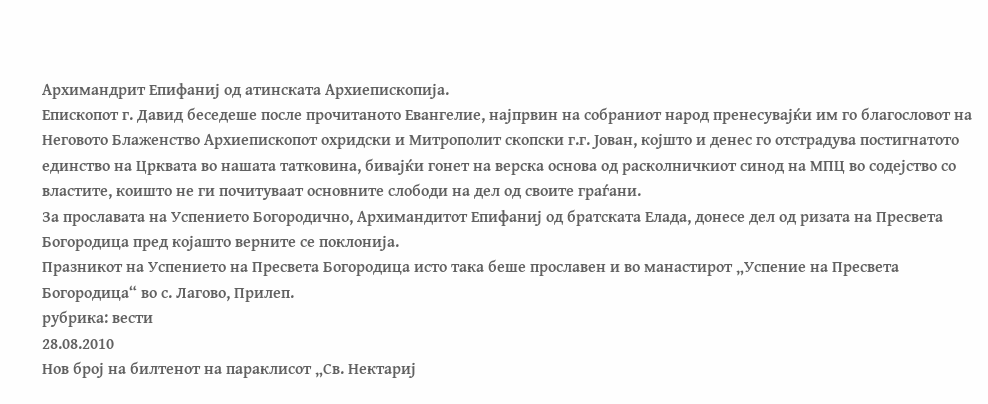Архимандрит Епифаниј од атинската Архиепископија.
Епископот г. Давид беседеше после прочитаното Евангелие, најпрвин на собраниот народ пренесувајќи им го благословот на Неговото Блаженство Архиепископот охридски и Митрополит скопски г.г. Јован, којшто и денес го отстрадува постигнатото единство на Црквата во нашата татковина, бивајќи гонет на верска основа од расколничкиот синод на МПЦ во содејство со властите, коишто не ги почитуваат основните слободи на дел од своите граѓани.
За прославата на Успението Богородично, Архимандитот Епифаниј од братската Елада, донесе дел од ризата на Пресвета Богородица пред којашто верните се поклонија.
Празникот на Успението на Пресвета Богородица исто така беше прославен и во манастирот „Успение на Пресвета Богородица“ во с. Лагово, Прилеп.
рубрика: вести
28.08.2010
Нов број на билтенот на параклисот „Св. Нектариј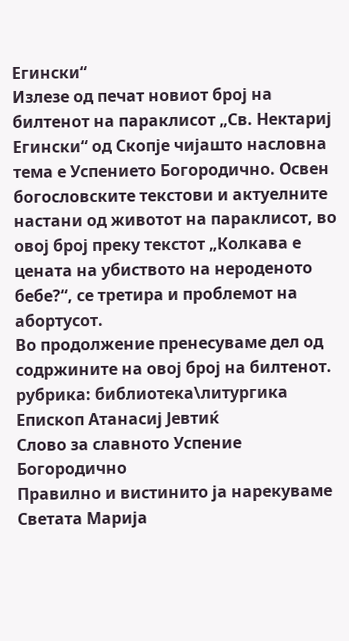Егински“
Излезе од печат новиот број на билтенот на параклисот „Св. Нектариј Егински“ од Скопје чијашто насловна тема е Успението Богородично. Освен богословските текстови и актуелните настани од животот на параклисот, во овој број преку текстот „Колкава е цената на убиството на нероденото бебе?“, се третира и проблемот на абортусот.
Во продолжение пренесуваме дел од содржините на овој број на билтенот.
рубрика: библиотека\литургика
Епископ Атанасиј Јевтиќ
Слово за славното Успение Богородично
Правилно и вистинито ја нарекуваме Светата Марија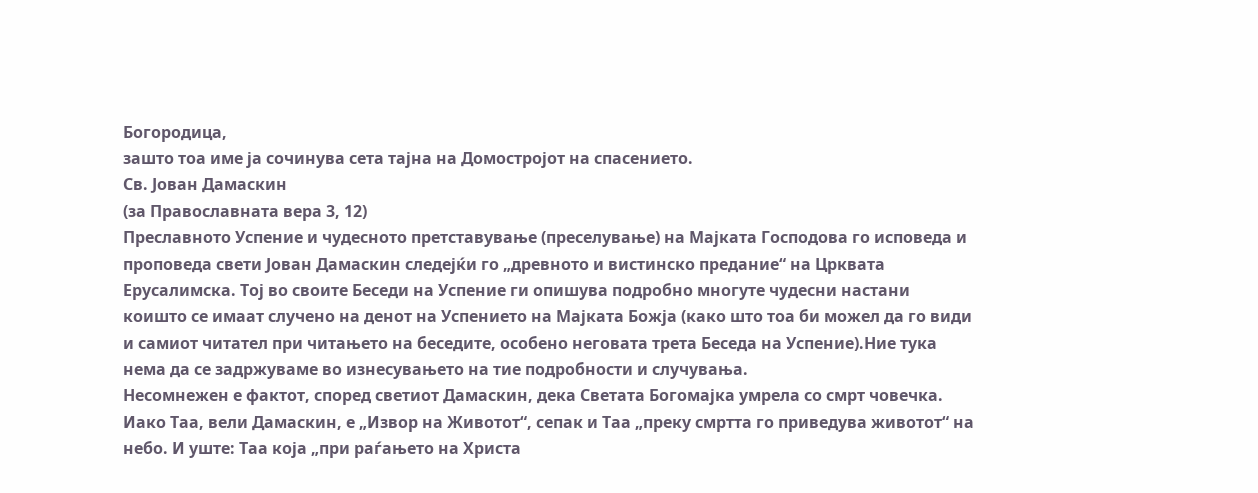Богородица,
зашто тоа име ја сочинува сета тајна на Домостројот на спасението.
Св. Јован Дамаскин
(за Православната вера 3, 12)
Преславното Успение и чудесното претставување (преселување) на Мајката Господова го исповеда и проповеда свети Јован Дамаскин следејќи го „древното и вистинско предание“ на Црквата Ерусалимска. Тој во своите Беседи на Успение ги опишува подробно многуте чудесни настани коишто се имаат случено на денот на Успението на Мајката Божја (како што тоа би можел да го види и самиот читател при читањето на беседите, особено неговата трета Беседа на Успение).Ние тука нема да се задржуваме во изнесувањето на тие подробности и случувања.
Несомнежен е фактот, според светиот Дамаскин, дека Светата Богомајка умрела со смрт човечка. Иако Таа, вели Дамаскин, е „Извор на Животот“, сепак и Таа „преку смртта го приведува животот“ на небо. И уште: Таа која „при раѓањето на Христа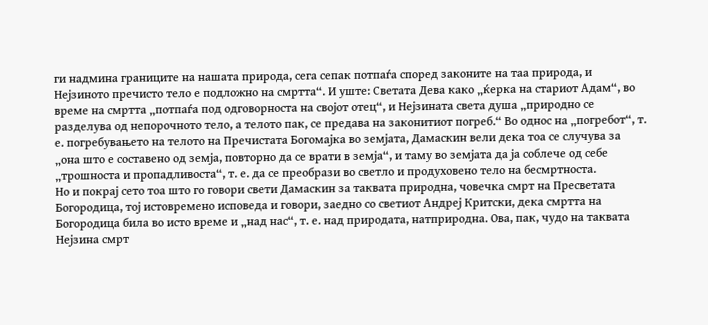ги надмина границите на нашата природа, сега сепак потпаѓа според законите на таа природа, и Нејзиното пречисто тело е подложно на смртта“. И уште: Светата Дева како „ќерка на стариот Адам“, во време на смртта „потпаѓа под одговорноста на својот отец“, и Нејзината света душа „природно се разделува од непорочното тело, а телото пак, се предава на законитиот погреб.“ Во однос на „погребот“, т. е. погребувањето на телото на Пречистата Богомајка во земјата, Дамаскин вели дека тоа се случува за „она што е составено од земја, повторно да се врати в земја“, и таму во земјата да ја соблече од себе „трошноста и пропадливоста“, т. е. да се преобрази во светло и продуховено тело на бесмртноста.
Но и покрај сето тоа што го говори свети Дамаскин за таквата природна, човечка смрт на Пресветата Богородица, тој истовремено исповеда и говори, заедно со светиот Андреј Критски, дека смртта на Богородица била во исто време и „над нас“, т. е. над природата, натприродна. Ова, пак, чудо на таквата Нејзина смрт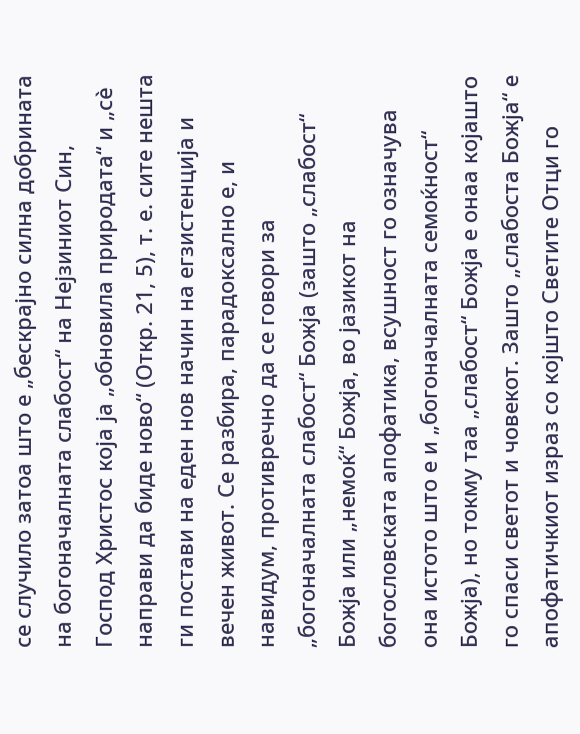се случило затоа што е „бескрајно силна добрината на богоначалната слабост“ на Нејзиниот Син, Господ Христос која ја „обновила природата“ и „сè направи да биде ново“ (Откр. 21, 5), т. е. сите нешта ги постави на еден нов начин на егзистенција и вечен живот. Се разбира, парадоксално е, и навидум, противречно да се говори за „богоначалната слабост“ Божја (зашто „слабост“ Божја или „немоќ“ Божја, во јазикот на богословската апофатика, всушност го означува она истото што е и „богоначалната семоќност“ Божја), но токму таа „слабост“ Божја е онаа којашто го спаси светот и човекот. Зашто „слабоста Божја“ е апофатичкиот израз со којшто Светите Отци го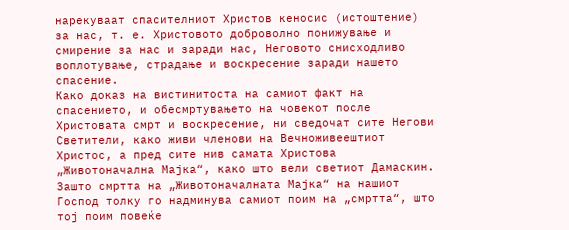нарекуваат спасителниот Христов кеносис (истоштение) за нас, т. е. Христовото доброволно понижување и смирение за нас и заради нас, Неговото снисходливо воплотување, страдање и воскресение заради нашето спасение.
Како доказ на вистинитоста на самиот факт на спасението, и обесмртувањето на човекот после Христовата смрт и воскресение, ни сведочат сите Негови Светители, како живи членови на Вечноживеештиот Христос, а пред сите нив самата Христова „Животоначална Мајка“, како што вели светиот Дамаскин. Зашто смртта на „Животоначалната Мајка“ на нашиот Господ толку го надминува самиот поим на „смртта“, што тој поим повеќе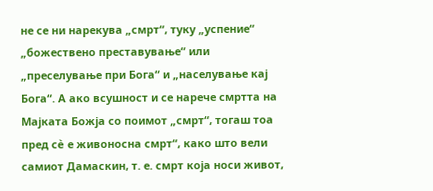не се ни нарекува „смрт“, туку „успение“ „божествено преставување“ или „преселување при Бога“ и „населување кај Бога“. А ако всушност и се нарече смртта на Мајката Божја со поимот „смрт“, тогаш тоа пред сè е живоносна смрт“, како што вели самиот Дамаскин, т. е. смрт која носи живот,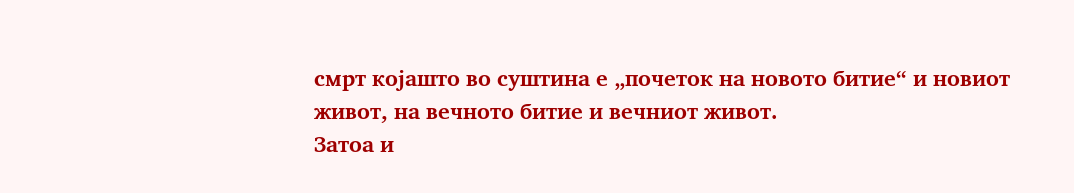смрт којашто во суштина е „почеток на новото битие“ и новиот живот, на вечното битие и вечниот живот.
Затоа и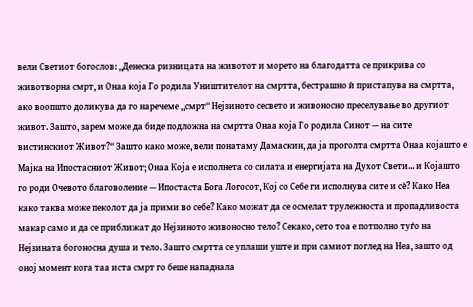вели Светиот богослов: „Денеска ризницата на животот и морето на благодатта се прикрива со животворна смрт, и Онаа која Го родила Уништителот на смртта, бестрашно ѝ пристапува на смртта, ако воопшто доликува да го наречеме „смрт“ Нејзиното сесвето и живоносно преселување во другиот живот. Зашто, зарем може да биде подложна на смртта Онаа која Го родила Синот — на сите вистинскиот Живот?“ Зашто како може, вели понатаму Дамаскин, да ја проголта смртта Онаа којашто е Мајка на Ипостасниот Живот; Онаа Која е исполнета со силата и енергијата на Духот Свети... и Којашто го роди Очевото благоволение — Ипостаста Бога Логосот, Кој со Себе ги исполнува сите и сè? Како Неа како таква може пеколот да ја прими во себе? Како можат да се осмелат трулежноста и пропадливоста макар само и да се приближат до Нејзиното живоносно тело? Секако, сето тоа е потполно туѓо на Нејзината богоносна душа и тело. Зашто смртта се уплаши уште и при самиот поглед на Неа, зашто од оној момент кога таа иста смрт го беше нападнала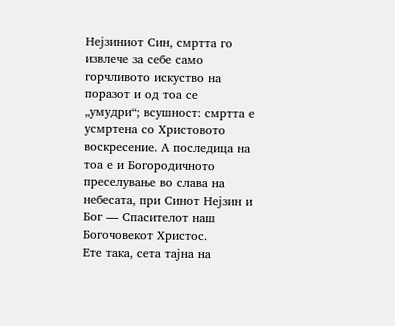Нејзиниот Син, смртта го извлече за себе само горчливото искуство на поразот и од тоа се „умудри“; всушност: смртта е усмртена со Христовото воскресение. А последица на тоа е и Богородичното преселување во слава на небесата, при Синот Нејзин и Бог — Спасителот наш Богочовекот Христос.
Ете така, сета тајна на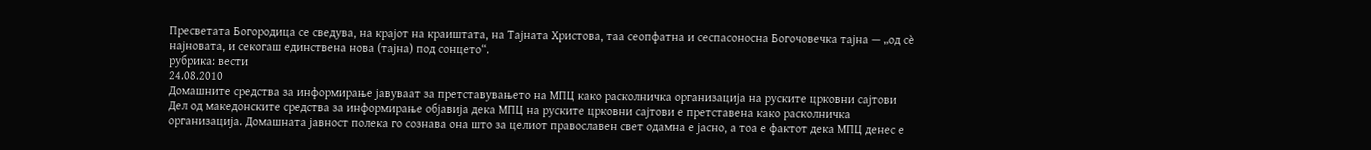Пресветата Богородица се сведува, на крајот на краиштата, на Тајната Христова, таа сеопфатна и сеспасоносна Богочовечка тајна — „од сè најновата, и секогаш единствена нова (тајна) под сонцето“.
рубрика: вести
24.08.2010
Домашните средства за информирање јавуваат за претставувањето на МПЦ како расколничка организација на руските црковни сајтови
Дел од македонските средства за информирање објавија дека МПЦ на руските црковни сајтови е претставена како расколничка организација. Домашната јавност полека го сознава она што за целиот православен свет одамна е јасно, а тоа е фактот дека МПЦ денес е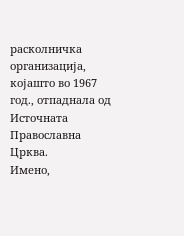расколничка организација, којашто во 1967 год., отпаднала од Источната Православна Црква.
Имено,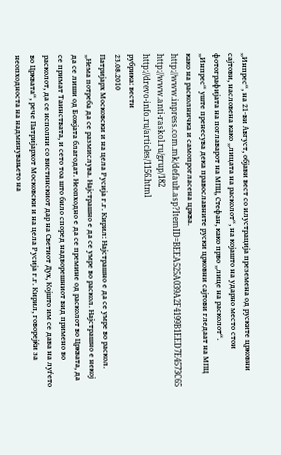„Инпрес“, на 21-ви Август, објави вест со илустрација преземена од руските црковни сајтови, насловена како „лицата на расколот“, на којашто на ударно место стои фотографијата на поглаварот на МПЦ, Стефан, како прво „лице на расколот“.
„Инпрес“ уште пренесува дека православните руски црковни сајтови гледаат на МПЦ како на расколничка и самопрогласена црква.
http://www.inpress.com.mk/default.asp?ItemID=BEEA525A039A2F4199B1EED7E4573C65
http://www.anti-raskol.ru/grup/182
http://drevo-info.ru/articles/1156.html
рубрика: вести
23.08.2010
Патријарх Московски и на цела Русија г.г. Кирил: Најстрашно е да се умре во раскол.
„Нема потреба да се размислува. Најстрашно е да се умре во раскол. Најстрашно е некој да се лиши од Божјата благодат. Неопходно е да се премине од расколот во Црквата, да се примат Таинствата, и сето тоа што било според надворешниот вид примено во расколот, да се исполни со вистинскиот дар на Светиот Дух, Којшто им се дава на луѓето во Црквата“, рече Патријархот Московски и на цела Русија г.г. Кирил, говорејќи за неопходноста на надминувањето на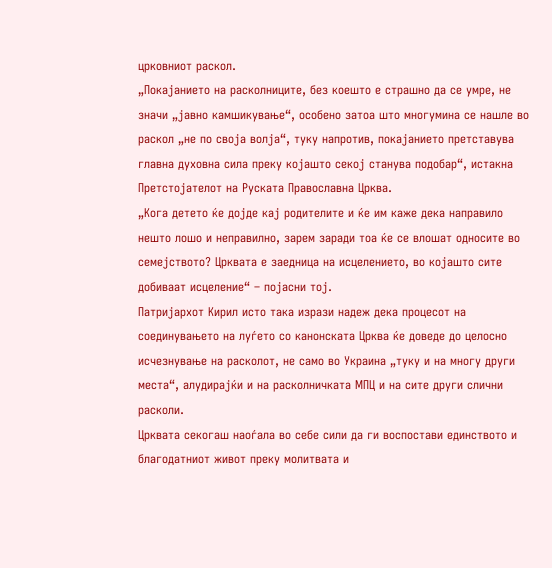црковниот раскол.
„Покајанието на расколниците, без коешто е страшно да се умре, не значи „јавно камшикување“, особено затоа што многумина се нашле во раскол „не по своја волја“, туку напротив, покајанието претставува главна духовна сила преку којашто секој станува подобар“, истакна Претстојателот на Руската Православна Црква.
„Кога детето ќе дојде кај родителите и ќе им каже дека направило нешто лошо и неправилно, зарем заради тоа ќе се влошат односите во семејството? Црквата е заедница на исцелението, во којашто сите добиваат исцеление“ – појасни тој.
Патријархот Кирил исто така изрази надеж дека процесот на соединувањето на луѓето со канонската Црква ќе доведе до целосно исчезнување на расколот, не само во Украина „туку и на многу други места“, алудирајќи и на расколничката МПЦ и на сите други слични расколи.
Црквата секогаш наоѓала во себе сили да ги воспостави единството и благодатниот живот преку молитвата и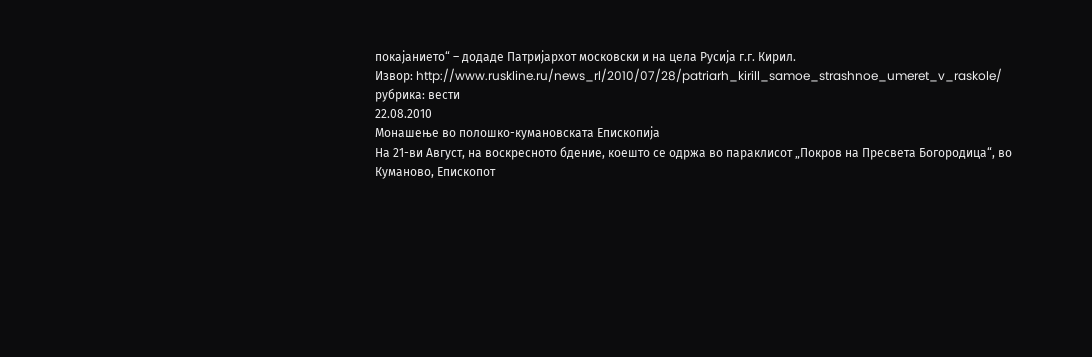покајанието“ – додаде Патријархот московски и на цела Русија г.г. Кирил.
Извор: http://www.ruskline.ru/news_rl/2010/07/28/patriarh_kirill_samoe_strashnoe_umeret_v_raskole/
рубрика: вести
22.08.2010
Монашење во полошко-кумановската Епископија
На 21-ви Август, на воскресното бдение, коешто се одржа во параклисот „Покров на Пресвета Богородица“, во Куманово, Епископот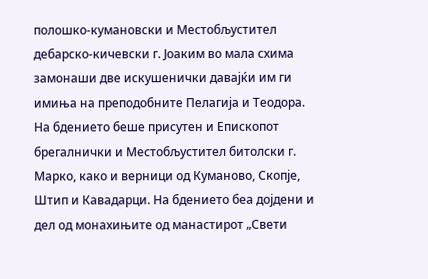полошко-кумановски и Местобљустител дебарско-кичевски г. Јоаким во мала схима замонаши две искушенички давајќи им ги имиња на преподобните Пелагија и Теодора.
На бдението беше присутен и Епископот брегалнички и Местобљустител битолски г. Марко, како и верници од Куманово, Скопје, Штип и Кавадарци. На бдението беа дојдени и дел од монахињите од манастирот „Свети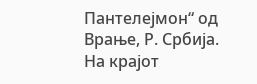Пантелејмон“ од Врање, Р. Србија.
На крајот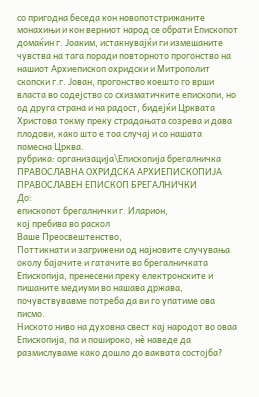со пригодна беседа кон новопотстрижаните монахињи и кон верниот народ се обрати Епископот домаќин г. Јоаким, истакнувајќи ги измешаните чувства на тага поради повторното прогонство на нашиот Архиепископ охридски и Митрополит скопски г.г. Јован, прогонство коешто го врши власта во содејство со схизматичките епископи, но од друга страна и на радост, бидејќи Црквата Христова токму преку страдањата созрева и дава плодови, како што е тоа случај и со нашата помесна Црква.
рубрика: организација\Епископија брегалничка
ПРАВОСЛАВНА ОХРИДСКА АРХИЕПИСКОПИЈА
ПРАВОСЛАВЕН ЕПИСКОП БРЕГАЛНИЧКИ
До:
eпископот брегалнички г. Иларион,
кој пребива во раскол
Ваше Преосвештенство,
Поттикнати и загрижени од најновите случувања околу бајачите и гатачите во брегалничката Епископија, пренесени преку електронските и пишаните медиуми во нашава држава, почувствувавме потреба да ви го упатиме ова писмо.
Ниското ниво на духовна свест кај народот во оваа Епископија, па и пошироко, нè наведе да размислуваме како дошло до ваквата состојба?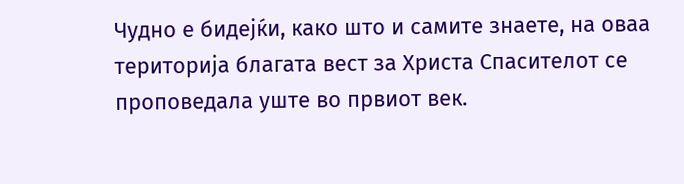Чудно е бидејќи, како што и самите знаете, на оваа територија благата вест за Христа Спасителот се проповедала уште во првиот век.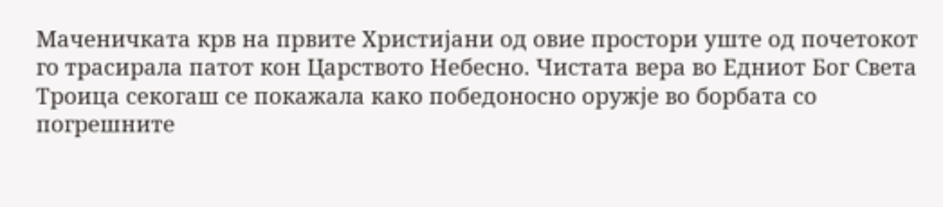Маченичката крв на првите Христијани од овие простори уште од почетокот го трасирала патот кон Царството Небесно. Чистата вера во Едниот Бог Света Троица секогаш се покажала како победоносно оружје во борбата со погрешните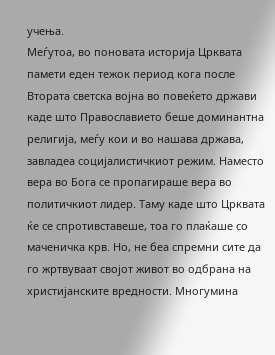учења.
Меѓутоа, во поновата историја Црквата памети еден тежок период кога после Втората светска војна во повеќето држави каде што Православието беше доминантна религија, меѓу кои и во нашава држава, завладеа социјалистичкиот режим. Наместо вера во Бога се пропагираше вера во политичкиот лидер. Таму каде што Црквата ќе се спротивставеше, тоа го плаќаше со маченичка крв. Но, не беа спремни сите да го жртвуваат својот живот во одбрана на христијанските вредности. Многумина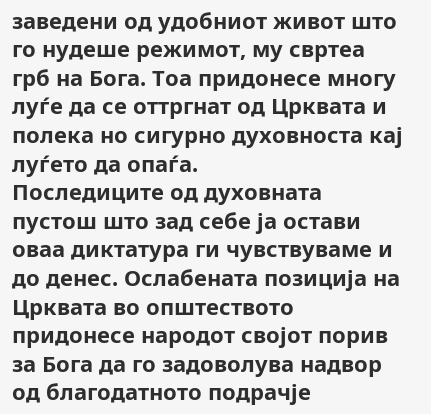заведени од удобниот живот што го нудеше режимот, му свртеа грб на Бога. Тоа придонесе многу луѓе да се оттргнат од Црквата и полека но сигурно духовноста кај луѓето да опаѓа.
Последиците од духовната пустош што зад себе ја остави оваа диктатура ги чувствуваме и до денес. Ослабената позиција на Црквата во општеството придонесе народот својот порив за Бога да го задоволува надвор од благодатното подрачје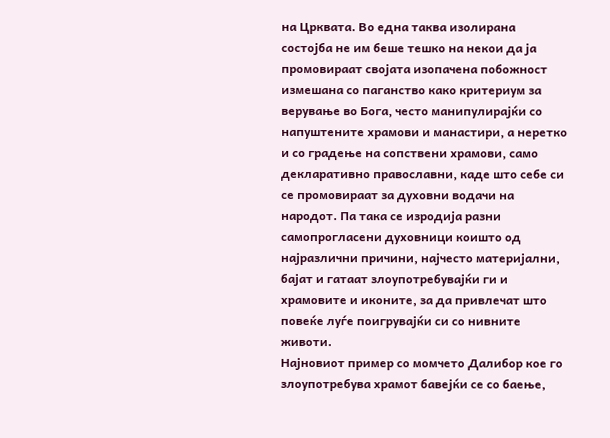на Црквата. Во една таква изолирана состојба не им беше тешко на некои да ја промовираат својата изопачена побожност измешана со паганство како критериум за верување во Бога, често манипулирајќи со напуштените храмови и манастири, а неретко и со градење на сопствени храмови, само декларативно православни, каде што себе си се промовираат за духовни водачи на народот. Па така се изродија разни самопрогласени духовници коишто од најразлични причини, најчесто материјални, бајат и гатаат злоупотребувајќи ги и храмовите и иконите, за да привлечат што повеќе луѓе поигрувајќи си со нивните животи.
Најновиот пример со момчето Далибор кое го злоупотребува храмот бавејќи се со баење,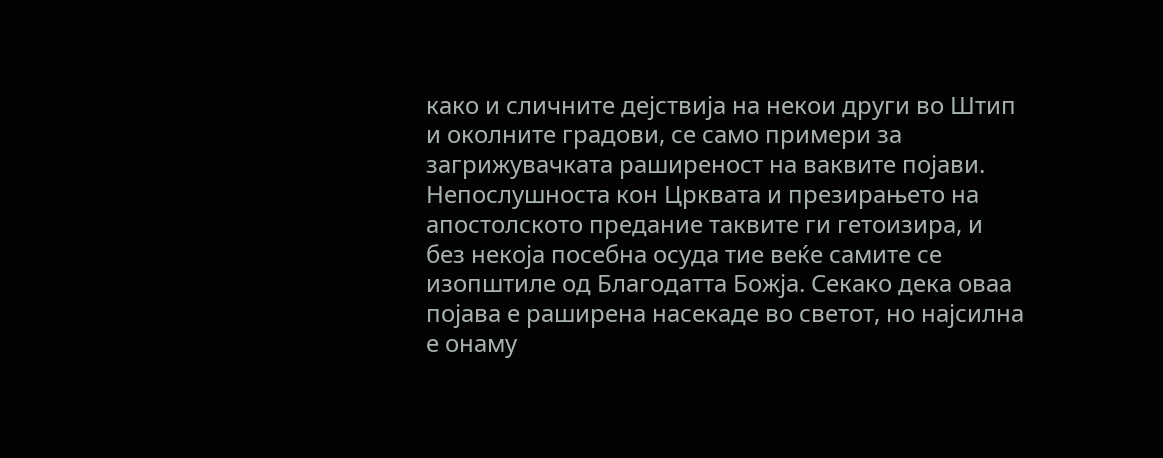како и сличните дејствија на некои други во Штип и околните градови, се само примери за загрижувачката раширеност на ваквите појави. Непослушноста кон Црквата и презирањето на апостолското предание таквите ги гетоизира, и без некоја посебна осуда тие веќе самите се изопштиле од Благодатта Божја. Секако дека оваа појава е раширена насекаде во светот, но најсилна е онаму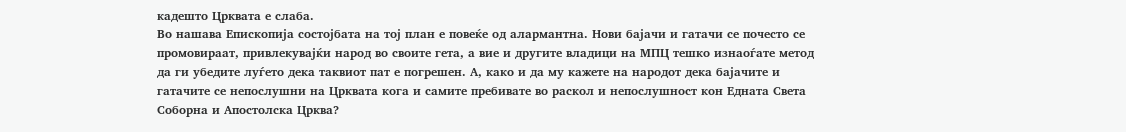кадешто Црквата е слаба.
Во нашава Епископија состојбата на тој план е повеќе од алармантна. Нови бајачи и гатачи се почесто се промовираат, привлекувајќи народ во своите гета, а вие и другите владици на МПЦ тешко изнаоѓате метод да ги убедите луѓето дека таквиот пат е погрешен. А, како и да му кажете на народот дека бајачите и гатачите се непослушни на Црквата кога и самите пребивате во раскол и непослушност кон Едната Света Соборна и Апостолска Црква?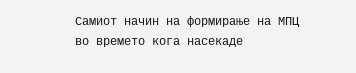Самиот начин на формирање на МПЦ во времето кога насекаде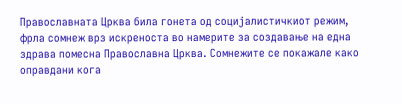Православната Црква била гонета од социјалистичкиот режим, фрла сомнеж врз искреноста во намерите за создавање на една здрава помесна Православна Црква. Сомнежите се покажале како оправдани кога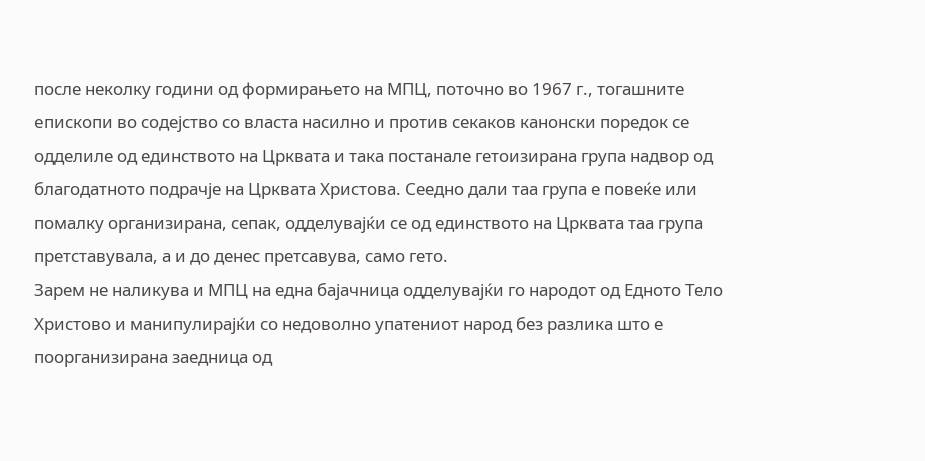после неколку години од формирањето на МПЦ, поточно во 1967 г., тогашните eпископи во содејство со власта насилно и против секаков канонски поредок се одделиле од единството на Црквата и така постанале гетоизирана група надвор од благодатното подрачје на Црквата Христова. Сеедно дали таа група е повеќе или помалку организирана, сепак, одделувајќи се од единството на Црквата таа група претставувала, а и до денес претсавува, само гето.
Зарем не наликува и МПЦ на една бајачница одделувајќи го народот од Едното Тело Христово и манипулирајќи со недоволно упатениот народ без разлика што е поорганизирана заедница од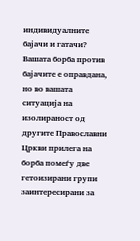индивидуалните бајачи и гатачи? Вашата борба против бајачите е оправдана, но во вашата ситуација на изолираност од другите Православни Цркви прилега на борба помеѓу две гетоизирани групи заинтересирани за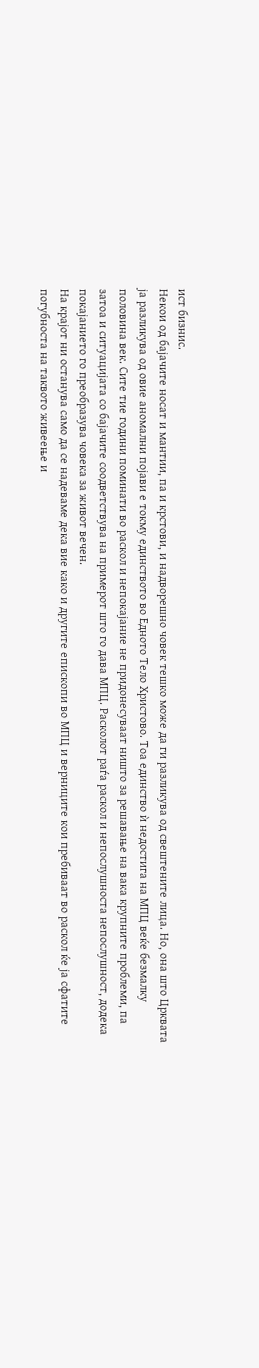ист бизнис.
Некои од бајачите носат и мантии, па и крстови, и надворешно човек тешко може да ги разликува од свештените лица. Но, она што Црквата ја разликува од овие аномални појави е токму единството во Едното Тело Христово. Тоа единство ѝ недостига на МПЦ веќе безмалку половина век. Сите тие години поминати во раскол и непокајание не придонесуваат ништо за решавање на вака крупните проблеми, па затоа и ситуацијата со бајачите соодветствува на примерот што го дава МПЦ. Расколот раѓа раскол и непослушноста непослушност, додека покајанието го преобразува човека за живот вечен.
На крајот ни останува само да се надеваме дека вие како и другите епископи во МПЦ и верниците кои пребиваат во раскол ќе ја сфатите погубноста на таквото живеење и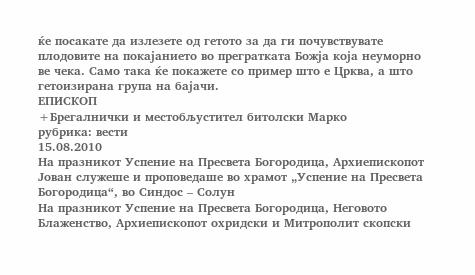ќе посакате да излезете од гетото за да ги почувствувате плодовите на покајанието во прегратката Божја која неуморно ве чека. Само така ќе покажете со пример што е Црква, а што гетоизирана група на бајачи.
ЕПИСКОП
+Брегалнички и местобљустител битолски Марко
рубрика: вести
15.08.2010
На празникот Успение на Пресвета Богородица, Архиепископот Јован служеше и проповедаше во храмот „Успение на Пресвета Богородица“, во Синдос – Солун
На празникот Успение на Пресвета Богородица, Неговото Блаженство, Архиепископот охридски и Митрополит скопски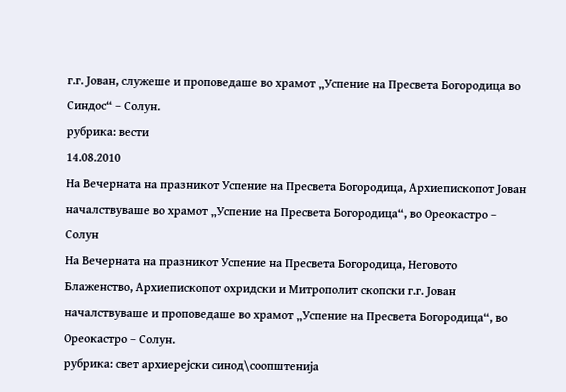г.г. Јован, служеше и проповедаше во храмот „Успение на Пресвета Богородица во Синдос“ – Солун.
рубрика: вести
14.08.2010
На Вечерната на празникот Успение на Пресвета Богородица, Архиепископот Јован началствуваше во храмот „Успение на Пресвета Богородица“, во Ореокастро – Солун
На Вечерната на празникот Успение на Пресвета Богородица, Неговото Блаженство, Архиепископот охридски и Митрополит скопски г.г. Јован началствуваше и проповедаше во храмот „Успение на Пресвета Богородица“, во Ореокастро – Солун.
рубрика: свет архиерејски синод\соопштенија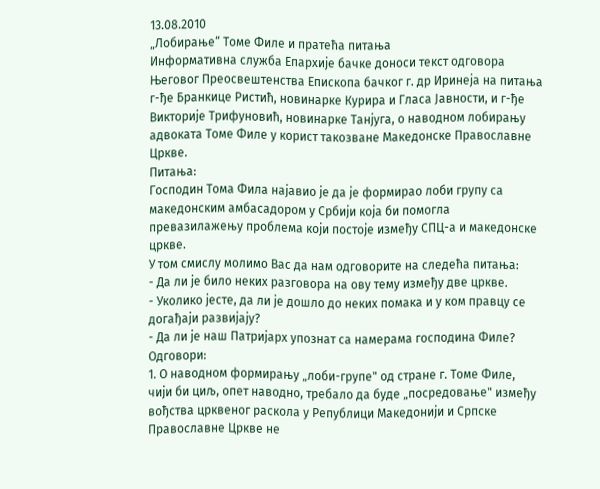13.08.2010
„Лобирање“ Томе Филе и пратећа питања
Информативна служба Епархије бачке доноси текст одговора Његовог Преосвештенства Епископа бачког г. др Иринеја на питања г-ђе Бранкице Ристић, новинарке Курира и Гласа Јавности, и г-ђе Викторије Трифуновић, новинарке Танјуга, о наводном лобирању адвоката Томе Филе у корист такозване Македонске Православне Цркве.
Питања:
Господин Тома Фила најавио је да је формирао лоби групу са македонским амбасадором у Србији која би помогла превазилажењу проблема који постоје између СПЦ-а и македонске цркве.
У том смислу молимо Вас да нам одговорите на следећа питања:
- Да ли је било неких разговора на ову тему између две цркве.
- Уколико јесте, да ли је дошло до неких помака и у ком правцу се догађаји развијају?
- Да ли је наш Патријарх упознат са намерама господина Филе?
Одговори:
1. О наводном формирању „лоби-групе" од стране г. Томе Филе, чији би циљ, опет наводно, требало да буде „посредовање" између вођства црквеног раскола у Републици Македонији и Српске Православне Цркве не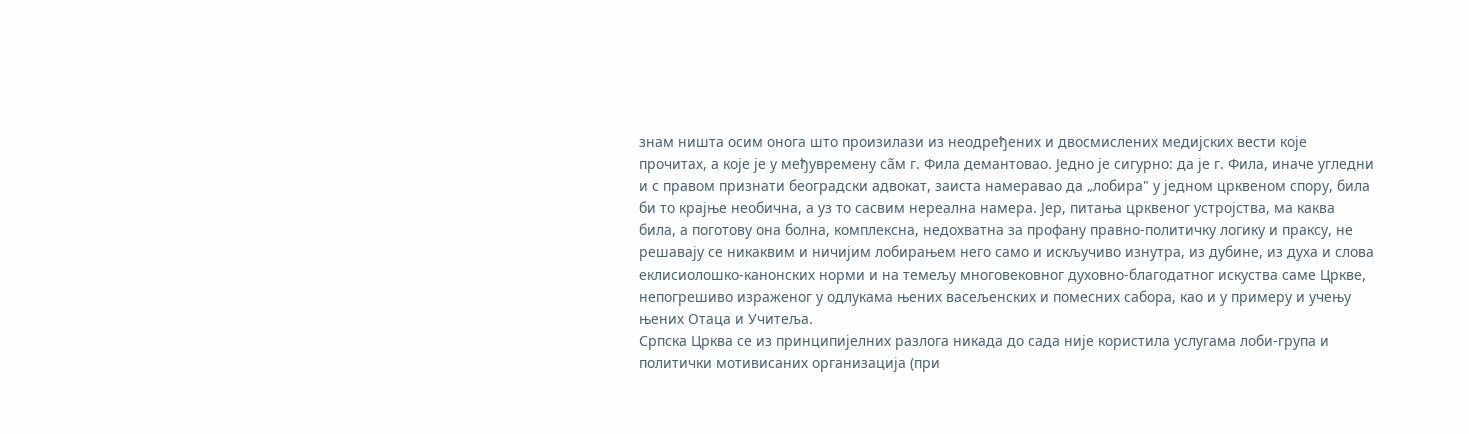знам ништа осим онога што произилази из неодређених и двосмислених медијских вести које прочитах, а које је у међувремену сãм г. Фила демантовао. Једно је сигурно: да је г. Фила, иначе угледни и с правом признати београдски адвокат, заиста намеравао да „лобира" у једном црквеном спору, била би то крајње необична, а уз то сасвим нереална намера. Јер, питања црквеног устројства, ма каква била, а поготову она болна, комплексна, недохватна за профану правно-политичку логику и праксу, не решавају се никаквим и ничијим лобирањем него само и искључиво изнутра, из дубине, из духа и слова еклисиолошко-канонских норми и на темељу многовековног духовно-благодатног искуства саме Цркве, непогрешиво израженог у одлукама њених васељенских и помесних сабора, као и у примеру и учењу њених Отаца и Учитеља.
Српска Црква се из принципијелних разлога никада до сада није користила услугама лоби-група и политички мотивисаних организација (при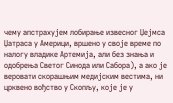чему апстрахујем лобирање извесног Џејмса Џатраса у Америци, вршено у своје време по налогу владике Артемија, али без знања и одобрења Светог Синода или Сабора), а ако је веровати скорашњим медијским вестима, ни црквено вођство у Скопљу, које је у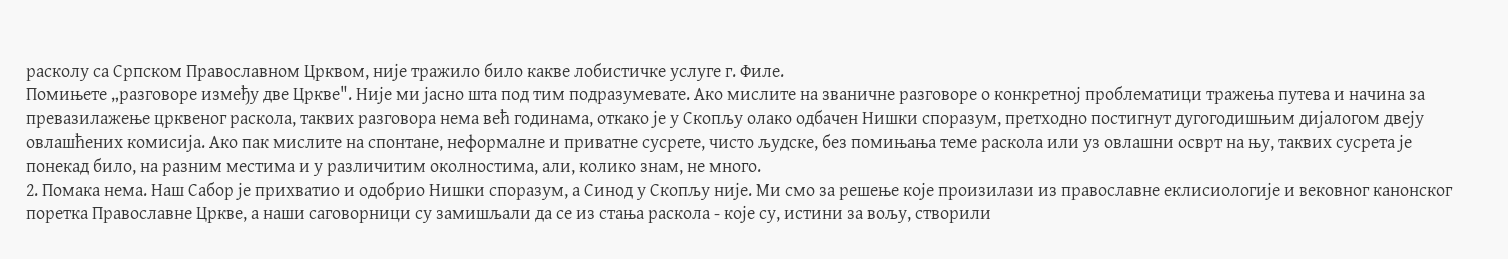расколу са Српском Православном Црквом, није тражило било какве лобистичке услуге г. Филе.
Помињете „разговоре између две Цркве". Није ми јасно шта под тим подразумевате. Ако мислите на званичне разговоре о конкретној проблематици тражења путева и начина за превазилажење црквеног раскола, таквих разговора нема већ годинама, откако је у Скопљу олако одбачен Нишки споразум, претходно постигнут дугогодишњим дијалогом двеју овлашћених комисија. Ако пак мислите на спонтане, неформалне и приватне сусрете, чисто људске, без помињања теме раскола или уз овлашни осврт на њу, таквих сусрета је понекад било, на разним местима и у различитим околностима, али, колико знам, не много.
2. Помака нема. Наш Сабор је прихватио и одобрио Нишки споразум, а Синод у Скопљу није. Ми смо за решење које произилази из православне еклисиологије и вековног канонског поретка Православне Цркве, а наши саговорници су замишљали да се из стања раскола - које су, истини за вољу, створили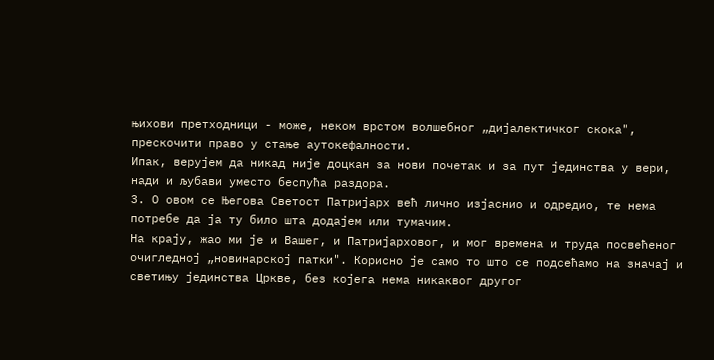њихови претходници - може, неком врстом волшебног „дијалектичког скока", прескочити право у стање аутокефалности.
Ипак, верујем да никад није доцкан за нови почетак и за пут јединства у вери, нади и љубави уместо беспућа раздора.
3. О овом се Његова Светост Патријарх већ лично изјаснио и одредио, те нема потребе да ја ту било шта додајем или тумачим.
На крају, жао ми је и Вашег, и Патријарховог, и мог времена и труда посвећеног очигледној „новинарској патки". Корисно је само то што се подсећамо на значај и светињу јединства Цркве, без којега нема никаквог другог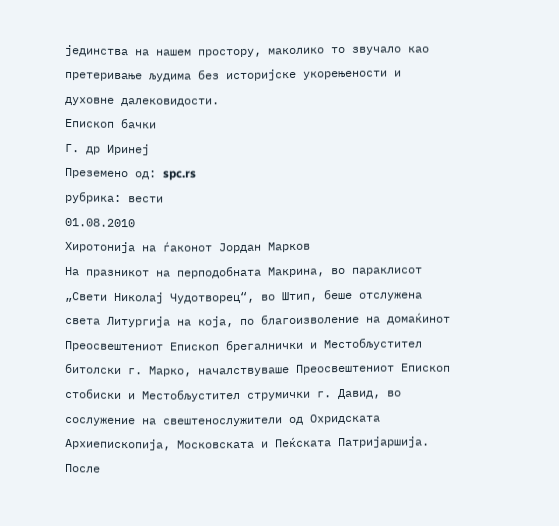јединства на нашем простору, маколико то звучало као претеривање људима без историјске укорењености и духовне далековидости.
Епископ бачки
Г. др Иринеј
Преземено од: spc.rs
рубрика: вести
01.08.2010
Хиротонија на ѓаконот Јордан Марков
На празникот на перподобната Макрина, во параклисот „Свети Николај Чудотворец“, во Штип, беше отслужена света Литургија на која, по благоизволение на домаќинот Преосвештениот Епископ брегалнички и Местобљустител битолски г. Марко, началствуваше Преосвештениот Епископ стобиски и Местобљустител струмички г. Давид, во сослужение на свештенослужители од Охридската Архиепископија, Московската и Пеќската Патријаршија.
После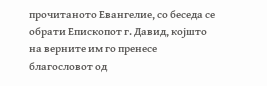прочитаното Евангелие, со беседа се обрати Епископот г. Давид, којшто на верните им го пренесе благословот од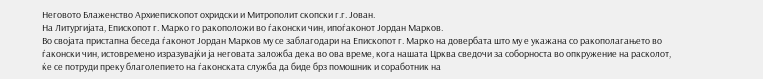Неговото Блаженство Архиепископот охридски и Митрополит скопски г.г. Јован.
На Литургијата, Епископот г. Марко го ракоположи во ѓаконски чин, ипоѓаконот Јордан Марков.
Во својата пристапна беседа ѓаконот Јордан Марков му се заблагодари на Епископот г. Марко на довербата што му е укажана со ракополагањето во ѓаконски чин, истовремено изразувајќи ја неговата заложба дека во ова време, кога нашата Црква сведочи за соборноста во опкружение на расколот, ќе се потруди преку благолепието на ѓаконската служба да биде брз помошник и соработник на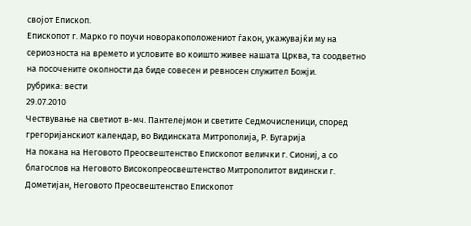својот Епископ.
Епископот г. Марко го поучи новоракоположениот ѓакон, укажувајќи му на сериозноста на времето и условите во коишто живее нашата Црква, та соодветно на посочените околности да биде совесен и ревносен служител Божји.
рубрика: вести
29.07.2010
Чествување на светиот в-мч. Пантелејмон и светите Седмочисленици, според грегоријанскиот календар, во Видинската Митрополија, Р. Бугарија
На покана на Неговото Преосвештенство Епископот велички г. Сиониј, а со благослов на Неговото Високопреосвештенство Митрополитот видински г. Дометијан, Неговото Преосвештенство Епископот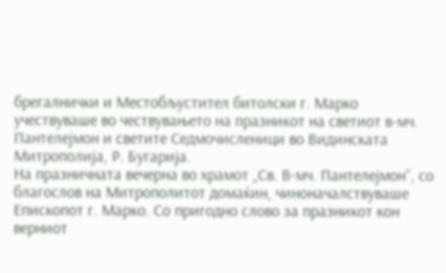брегалнички и Местобљустител битолски г. Марко учествуваше во чествувањето на празникот на светиот в-мч. Пантелејмон и светите Седмочисленици во Видинската Митрополија, Р. Бугарија.
На празничната вечерна во храмот „Св. В-мч. Пантелејмон“, со благослов на Митрополитот домаќин, чиноначалствуваше Епископот г. Марко. Со пригодно слово за празникот кон верниот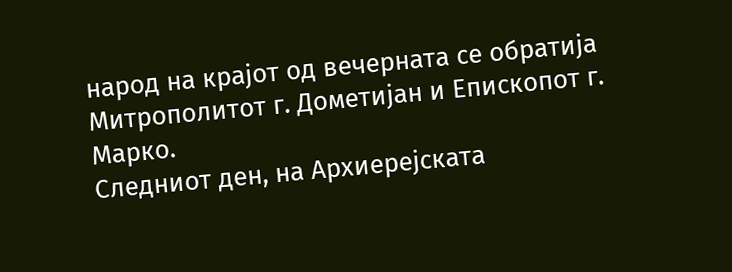народ на крајот од вечерната се обратија Митрополитот г. Дометијан и Епископот г. Марко.
Следниот ден, на Архиерејската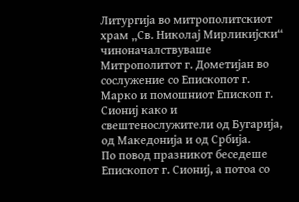Литургија во митрополитскиот храм „Св. Николај Мирликијски“ чиноначалствуваше Митрополитот г. Дометијан во сослужение со Епископот г. Марко и помошниот Епископ г. Сиониј како и свештенослужители од Бугарија, од Македонија и од Србија.
По повод празникот беседеше Епископот г. Сиониј, а потоа со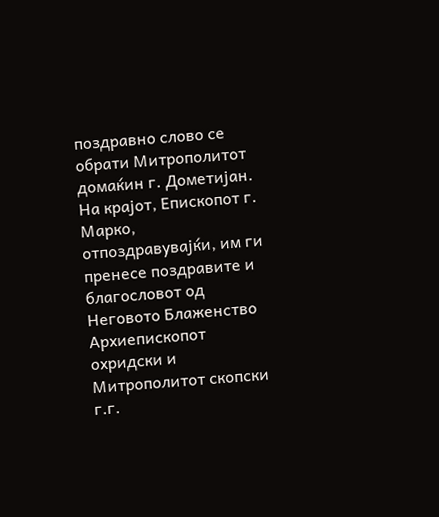поздравно слово се обрати Митрополитот домаќин г. Дометијан. На крајот, Епископот г. Марко, отпоздравувајќи, им ги пренесе поздравите и благословот од Неговото Блаженство Архиепископот охридски и Митрополитот скопски г.г.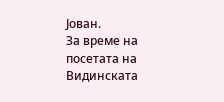Јован.
За време на посетата на Видинската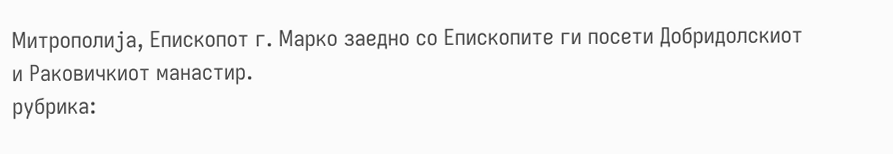Митрополија, Епископот г. Марко заедно со Епископите ги посети Добридолскиот и Раковичкиот манастир.
рубрика: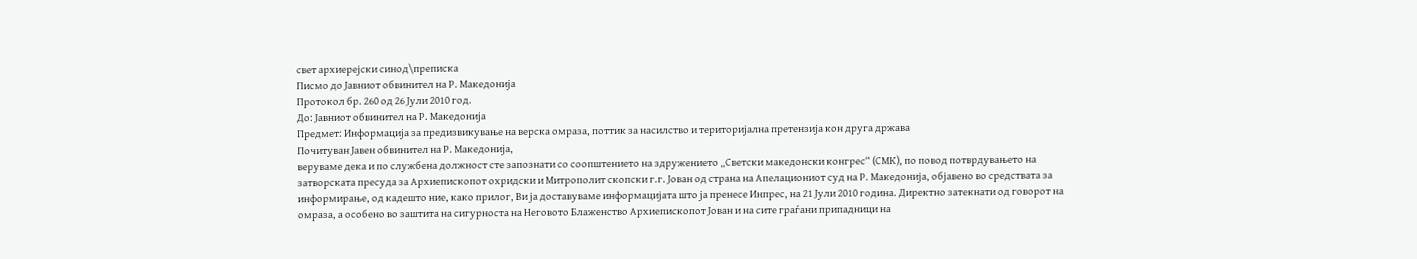свет архиерејски синод\преписка
Писмо до Јавниот обвинител на Р. Македонија
Протокол бр. 260 од 26 Јули 2010 год.
До: Јавниот обвинител на Р. Македонија
Предмет: Информација за предизвикување на верска омраза, поттик за насилство и територијална претензија кон друга држава
Почитуван Јавен обвинител на Р. Македонија,
веруваме дека и по службена должност сте запознати со соопштението на здружението „Светски македонски конгрес“ (СМК), по повод потврдувањето на затворската пресуда за Архиепископот охридски и Митрополит скопски г.г. Јован од страна на Апелациониот суд на Р. Македонија, објавено во средствата за информирање, од кадешто ние, како прилог, Ви ја доставуваме информацијата што ја пренесе Инпрес, на 21 Јули 2010 година. Директно затекнати од говорот на омраза, а особено во заштита на сигурноста на Неговото Блаженство Архиепископот Јован и на сите граѓани припадници на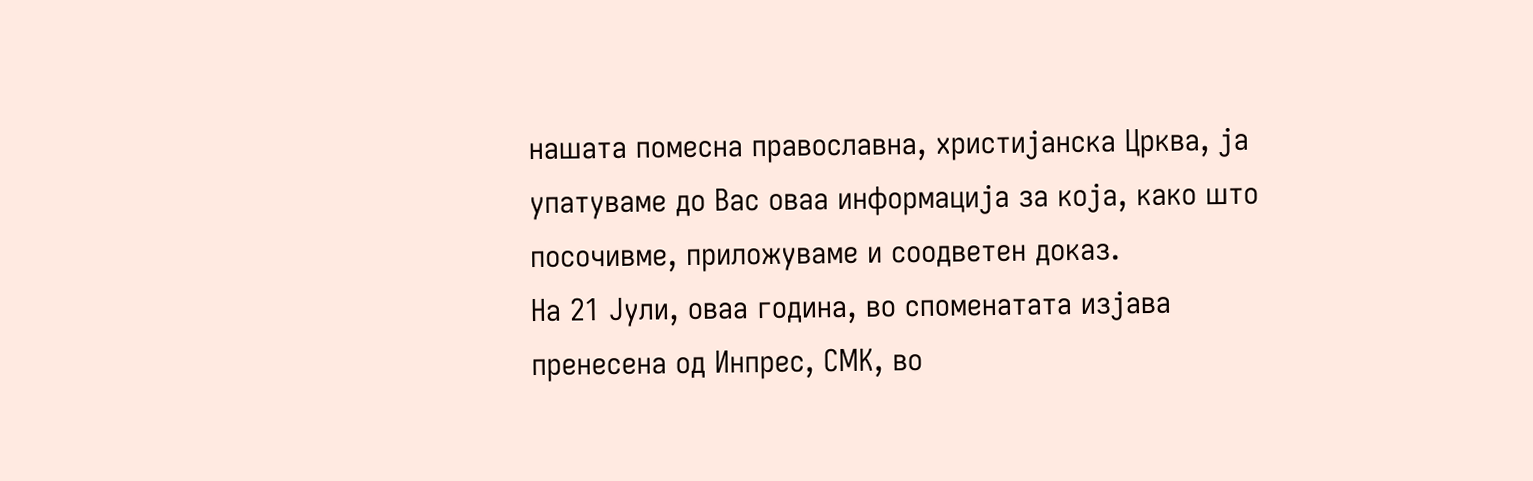нашата помесна православна, христијанска Црква, ја упатуваме до Вас оваа информација за која, како што посочивме, приложуваме и соодветен доказ.
На 21 Јули, оваа година, во споменатата изјава пренесена од Инпрес, СМК, во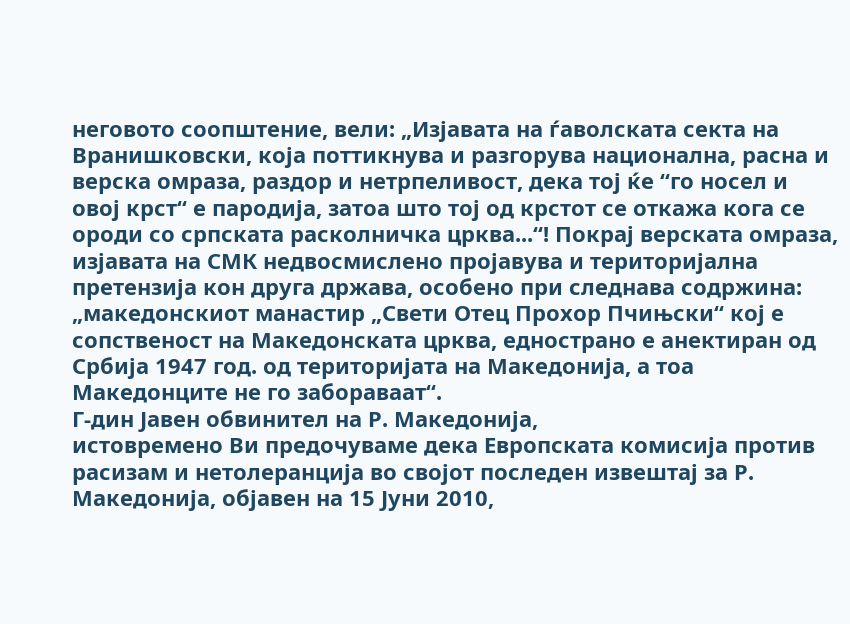неговото соопштение, вели: „Изјавата на ѓаволската секта на Вранишковски, која поттикнува и разгорува национална, расна и верска омраза, раздор и нетрпеливост, дека тој ќе “го носел и овој крст“ е пародија, затоа што тој од крстот се откажа кога се ороди со српската расколничка црква...“! Покрај верската омраза, изјавата на СМК недвосмислено пројавува и територијална претензија кон друга држава, особено при следнава содржина: „македонскиот манастир „Свети Отец Прохор Пчињски“ кој е сопственост на Македонската црква, еднострано е анектиран од Србија 1947 год. од територијата на Македонија, а тоа Македонците не го забораваат“.
Г-дин Јавен обвинител на Р. Македонија,
истовремено Ви предочуваме дека Европската комисија против расизам и нетолеранција во својот последен извештај за Р. Македонија, објавен на 15 Јуни 2010,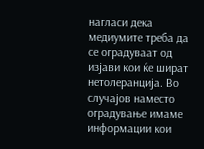нагласи дека медиумите треба да се оградуваат од изјави кои ќе шират нетолеранција. Во случајов наместо оградување имаме информации кои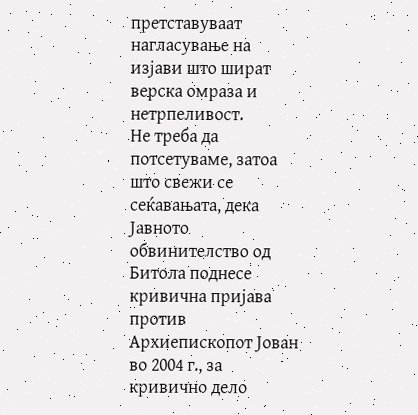претставуваат нагласување на изјави што шират верска омраза и нетрпеливост.
Не треба да потсетуваме, затоа што свежи се сеќавањата, дека Јавното обвинителство од Битола поднесе кривична пријава против Архиепископот Јован во 2004 г., за кривично дело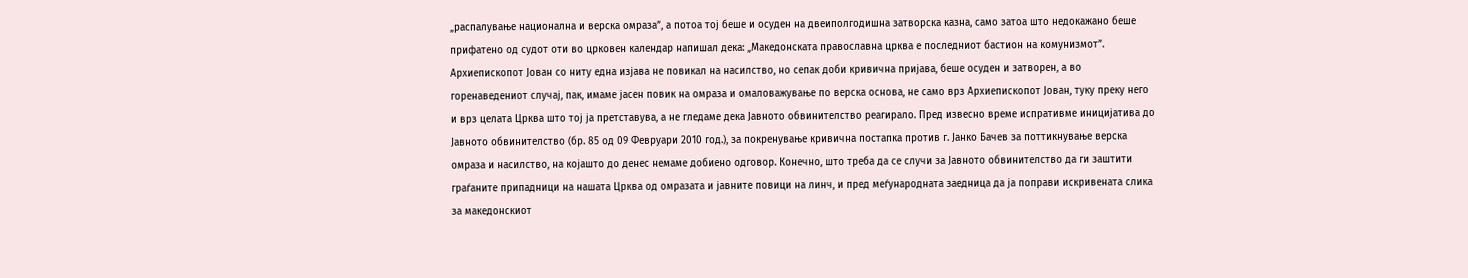„распалување национална и верска омраза”, а потоа тој беше и осуден на двеиполгодишна затворска казна, само затоа што недокажано беше прифатено од судот оти во црковен календар напишал дека: „Македонската православна црква е последниот бастион на комунизмот”.
Архиепископот Јован со ниту една изјава не повикал на насилство, но сепак доби кривична пријава, беше осуден и затворен, а во горенаведениот случај, пак, имаме јасен повик на омраза и омаловажување по верска основа, не само врз Архиепископот Јован, туку преку него и врз целата Црква што тој ја претставува, а не гледаме дека Јавното обвинителство реагирало. Пред извесно време испративме иницијатива до Јавното обвинителство (бр. 85 од 09 Февруари 2010 год.), за покренување кривична постапка против г. Јанко Бачев за поттикнување верска омраза и насилство, на којашто до денес немаме добиено одговор. Конечно, што треба да се случи за Јавното обвинителство да ги заштити граѓаните припадници на нашата Црква од омразата и јавните повици на линч, и пред меѓународната заедница да ја поправи искривената слика за македонскиот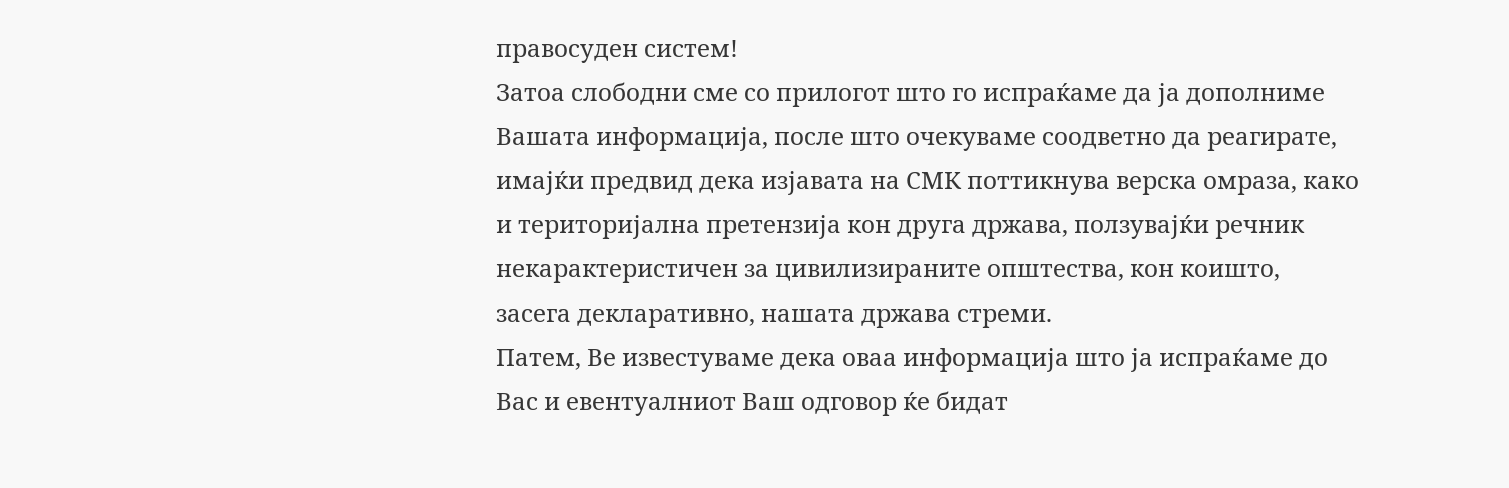правосуден систем!
Затоа слободни сме со прилогот што го испраќаме да ја дополниме Вашата информација, после што очекуваме соодветно да реагирате, имајќи предвид дека изјавата на СМК поттикнува верска омраза, како и територијална претензија кон друга држава, ползувајќи речник некарактеристичен за цивилизираните општества, кон коишто, засега декларативно, нашата држава стреми.
Патем, Ве известуваме дека оваа информација што ја испраќаме до Вас и евентуалниот Ваш одговор ќе бидат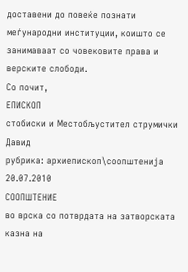доставени до повеќе познати меѓународни институции, коишто се занимаваат со човековите права и верските слободи.
Со почит,
ЕПИСКОП
стобиски и Местобљустител струмички Давид
рубрика: архиепископ\соопштенија
20.07.2010
СООПШТЕНИЕ
во врска со потврдата на затворската казна на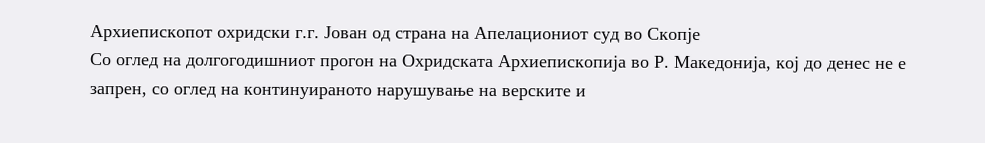Архиепископот охридски г.г. Јован од страна на Апелациониот суд во Скопје
Со оглед на долгогодишниот прогон на Охридската Архиепископија во Р. Македонија, кој до денес не е запрен, со оглед на континуираното нарушување на верските и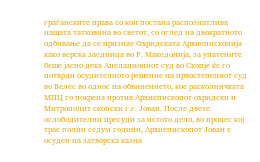граѓанските права со кои постана распознатлива нашата татковина во светот, со оглед на двократното одбивање да се признае Охридската Архиепископија како верска заедница во Р. Македонија, за упатените беше јасно дека Апелациониот суд во Скопје ќе го потврди осудителното решение на првостепениот суд во Велес во однос на обвинението, кое расколничката МПЦ го покрена против Архиепископот охридски и Митрополит скопски г.г. Јован. После двете ослободителни пресуди за истото дело, во процес кој трае полни седум години, Архиепископот Јован е осуден на затворска казна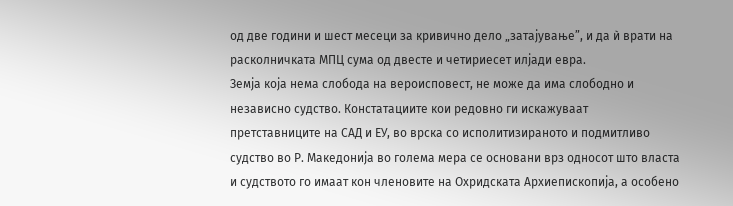од две години и шест месеци за кривично дело „затајување”, и да ѝ врати на расколничката МПЦ сума од двесте и четириесет илјади евра.
Земја која нема слобода на вероисповест, не може да има слободно и независно судство. Констатациите кои редовно ги искажуваат претставниците на САД и ЕУ, во врска со исполитизираното и подмитливо судство во Р. Македонија во голема мера се основани врз односот што власта и судството го имаат кон членовите на Охридската Архиепископија, а особено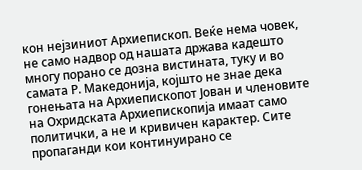кон нејзиниот Архиепископ. Веќе нема човек, не само надвор од нашата држава кадешто многу порано се дозна вистината, туку и во самата Р. Македонија, којшто не знае дека гонењата на Архиепископот Јован и членовите на Охридската Архиепископија имаат само политички, а не и кривичен карактер. Сите пропаганди кои континуирано се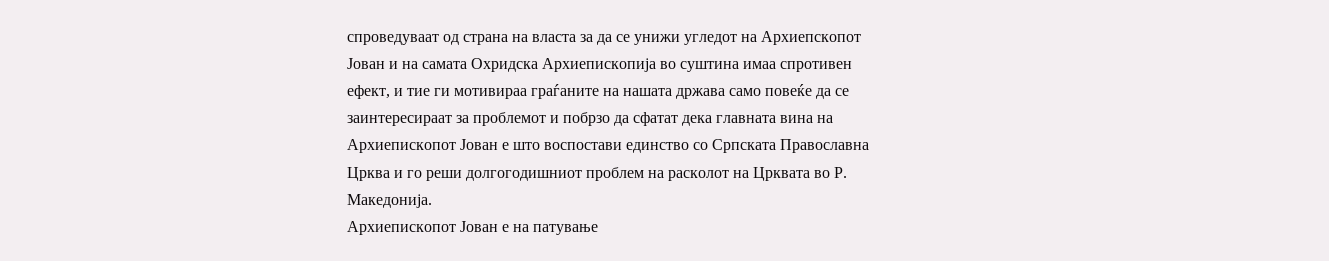спроведуваат од страна на власта за да се унижи угледот на Архиепскопот Јован и на самата Охридска Архиепископија во суштина имаа спротивен ефект, и тие ги мотивираа граѓаните на нашата држава само повеќе да се заинтересираат за проблемот и побрзо да сфатат дека главната вина на Архиепископот Јован е што воспостави единство со Српската Православна Црква и го реши долгогодишниот проблем на расколот на Црквата во Р. Македонија.
Архиепископот Јован е на патување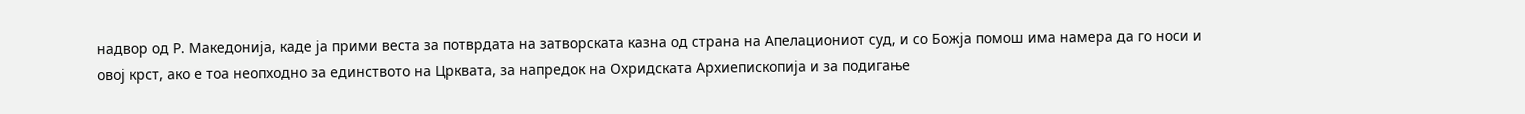надвор од Р. Македонија, каде ја прими веста за потврдата на затворската казна од страна на Апелациониот суд, и со Божја помош има намера да го носи и овој крст, ако е тоа неопходно за единството на Црквата, за напредок на Охридската Архиепископија и за подигање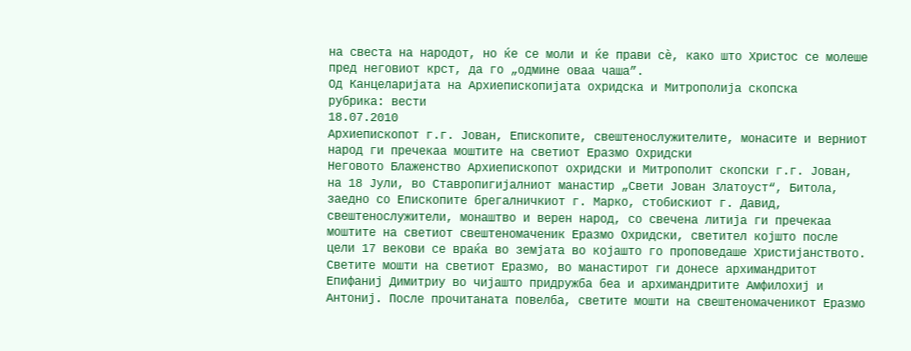на свеста на народот, но ќе се моли и ќе прави сè, како што Христос се молеше пред неговиот крст, да го „одмине оваа чаша”.
Од Канцеларијата на Архиепископијата охридска и Митрополија скопска
рубрика: вести
18.07.2010
Архиепископот г.г. Јован, Епископите, свештенослужителите, монасите и верниот народ ги пречекаа моштите на светиот Еразмо Охридски
Неговото Блаженство Архиепископот охридски и Митрополит скопски г.г. Јован, на 18 Јули, во Ставропигијалниот манастир „Свети Јован Златоуст“, Битола, заедно со Епископите брегалничкиот г. Марко, стобискиот г. Давид, свештенослужители, монаштво и верен народ, со свечена литија ги пречекаа моштите на светиот свештеномаченик Еразмо Охридски, светител којшто после цели 17 векови се враќа во земјата во којашто го проповедаше Христијанството.
Светите мошти на светиот Еразмо, во манастирот ги донесе архимандритот Епифаниј Димитриу во чијашто придружба беа и архимандритите Амфилохиј и Антониј. После прочитаната повелба, светите мошти на свештеномаченикот Еразмо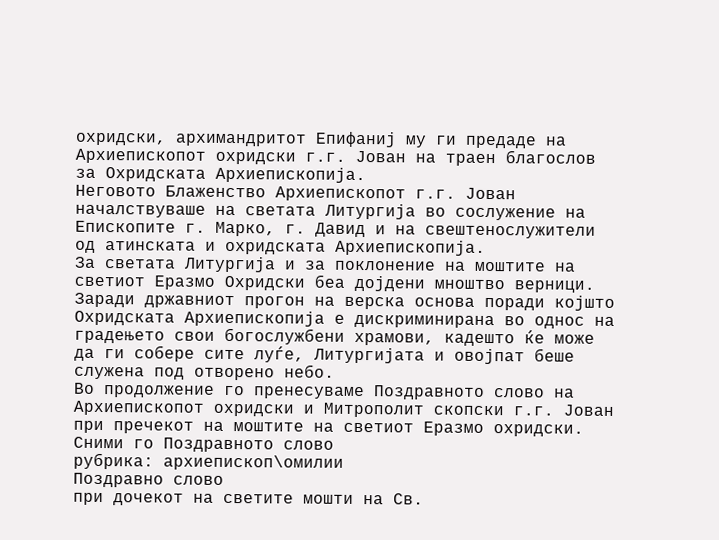охридски, архимандритот Епифаниј му ги предаде на Архиепископот охридски г.г. Јован на траен благослов за Охридската Архиепископија.
Неговото Блаженство Архиепископот г.г. Јован началствуваше на светата Литургија во сослужение на Епископите г. Марко, г. Давид и на свештенослужители од атинската и охридската Архиепископија.
За светата Литургија и за поклонение на моштите на светиот Еразмо Охридски беа дојдени мноштво верници. Заради државниот прогон на верска основа поради којшто Охридската Архиепископија е дискриминирана во однос на градењето свои богослужбени храмови, кадешто ќе може да ги собере сите луѓе, Литургијата и овојпат беше служена под отворено небо.
Во продолжение го пренесуваме Поздравното слово на Архиепископот охридски и Митрополит скопски г.г. Јован при пречекот на моштите на светиот Еразмо охридски.
Сними го Поздравното слово
рубрика: архиепископ\омилии
Поздравно слово
при дочекот на светите мошти на Св.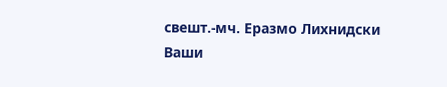свешт.-мч. Еразмо Лихнидски
Ваши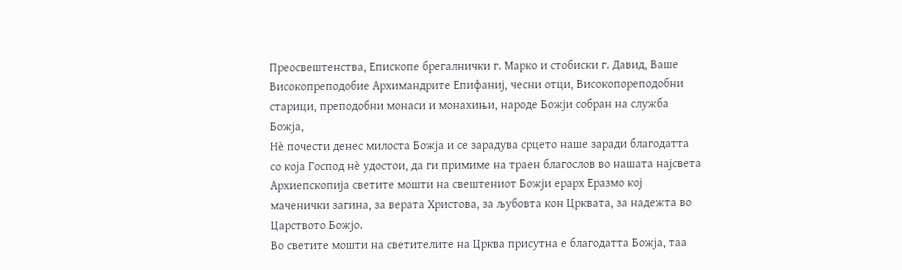Преосвештенства, Епископе брегалнички г. Марко и стобиски г. Давид, Ваше Високопреподобие Архимандрите Епифаниј, чесни отци, Високопореподобни старици, преподобни монаси и монахињи, народе Божји собран на служба Божја,
Нè почести денес милоста Божја и се зарадува срцето наше заради благодатта со која Господ нè удостои, да ги примиме на траен благослов во нашата најсвета Архиепскопија светите мошти на свештениот Божји eрарх Еразмо кој маченички загина, за верата Христова, за љубовта кон Црквата, за надежта во Царството Божјо.
Во светите мошти на светителите на Црква присутна е благодатта Божја, таа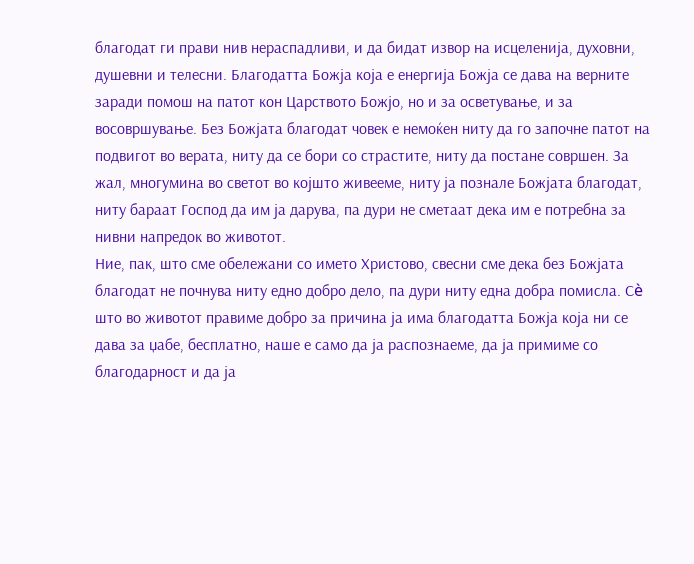благодат ги прави нив нераспадливи, и да бидат извор на исцеленија, духовни, душевни и телесни. Благодатта Божја која е енергија Божја се дава на верните заради помош на патот кон Царството Божјо, но и за осветување, и за восовршување. Без Божјата благодат човек е немоќен ниту да го започне патот на подвигот во верата, ниту да се бори со страстите, ниту да постане совршен. За жал, многумина во светот во којшто живееме, ниту ја познале Божјата благодат, ниту бараат Господ да им ја дарува, па дури не сметаат дека им е потребна за нивни напредок во животот.
Ние, пак, што сме обележани со името Христово, свесни сме дека без Божјата благодат не почнува ниту едно добро дело, па дури ниту една добра помисла. Сè што во животот правиме добро за причина ја има благодатта Божја која ни се дава за џабе, бесплатно, наше е само да ја распознаеме, да ја примиме со благодарност и да ја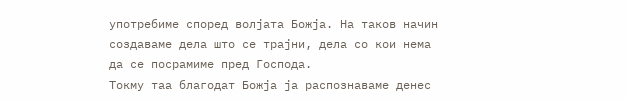употребиме според волјата Божја. На таков начин создаваме дела што се трајни, дела со кои нема да се посрамиме пред Господа.
Токму таа благодат Божја ја распознаваме денес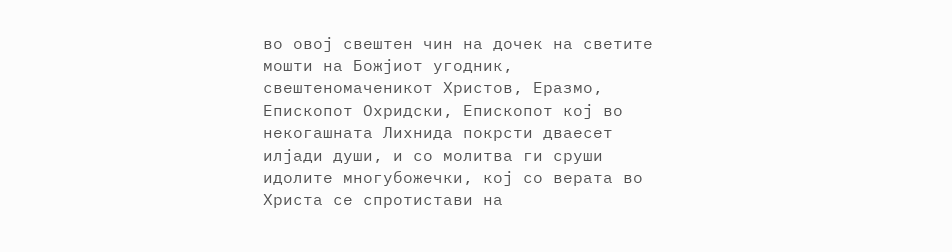во овој свештен чин на дочек на светите мошти на Божјиот угодник, свештеномаченикот Христов, Еразмо, Епископот Охридски, Епископот кој во некогашната Лихнида покрсти дваесет илјади души, и со молитва ги сруши идолите многубожечки, кој со верата во Христа се спротистави на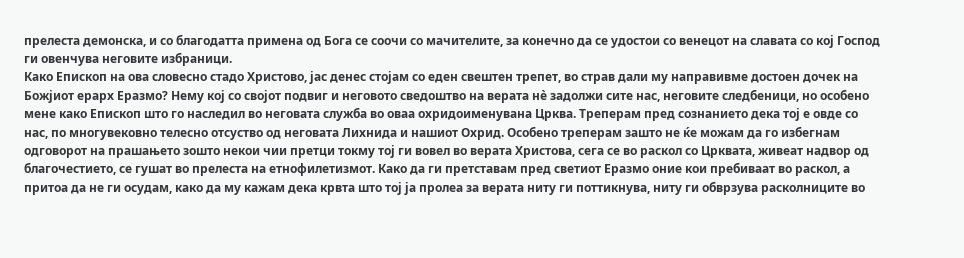прелеста демонска, и со благодатта примена од Бога се соочи со мачителите, за конечно да се удостои со венецот на славата со кој Господ ги овенчува неговите избраници.
Како Епископ на ова словесно стадо Христово, јас денес стојам со еден свештен трепет, во страв дали му направивме достоен дочек на Божјиот ерарх Еразмо? Нему кој со својот подвиг и неговото сведоштво на верата нè задолжи сите нас, неговите следбеници, но особено мене како Епископ што го наследил во неговата служба во оваа охридоименувана Црква. Треперам пред сознанието дека тој е овде со нас, по многувековно телесно отсуство од неговата Лихнида и нашиот Охрид. Особено треперам зашто не ќе можам да го избегнам одговорот на прашањето зошто некои чии претци токму тој ги вовел во верата Христова, сега се во раскол со Црквата, живеат надвор од благочестието, се гушат во прелеста на етнофилетизмот. Како да ги претставам пред светиот Еразмо оние кои пребиваат во раскол, а притоа да не ги осудам, како да му кажам дека крвта што тој ја пролеа за верата ниту ги поттикнува, ниту ги обврзува расколниците во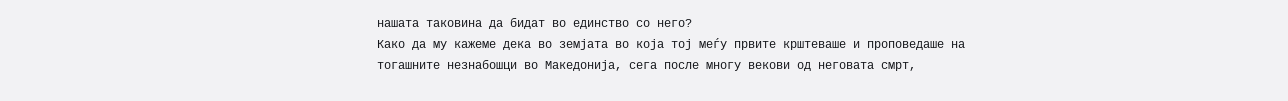нашата таковина да бидат во единство со него?
Како да му кажеме дека во земјата во која тој меѓу првите крштеваше и проповедаше на тогашните незнабошци во Македонија, сега после многу векови од неговата смрт,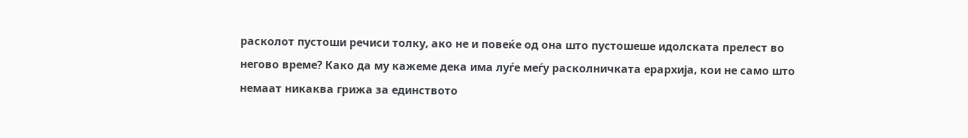расколот пустоши речиси толку, ако не и повеќе од она што пустошеше идолската прелест во негово време? Како да му кажеме дека има луѓе меѓу расколничката ерархија, кои не само што немаат никаква грижа за единството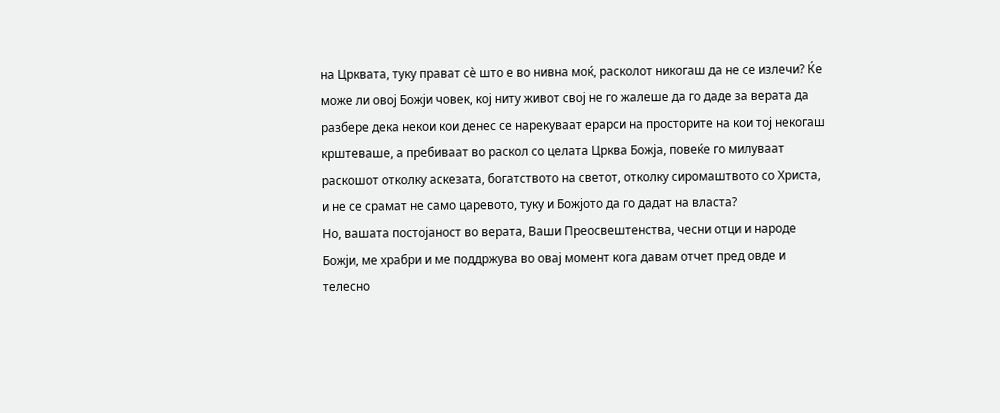на Црквата, туку прават сè што е во нивна моќ, расколот никогаш да не се излечи? Ќе може ли овој Божји човек, кој ниту живот свој не го жалеше да го даде за верата да разбере дека некои кои денес се нарекуваат ерарси на просторите на кои тој некогаш крштеваше, а пребиваат во раскол со целата Црква Божја, повеќе го милуваат раскошот отколку аскезата, богатството на светот, отколку сиромаштвото со Христа, и не се срамат не само царевото, туку и Божјото да го дадат на власта?
Но, вашата постојаност во верата, Ваши Преосвештенства, чесни отци и народе Божји, ме храбри и ме поддржува во овај момент кога давам отчет пред овде и телесно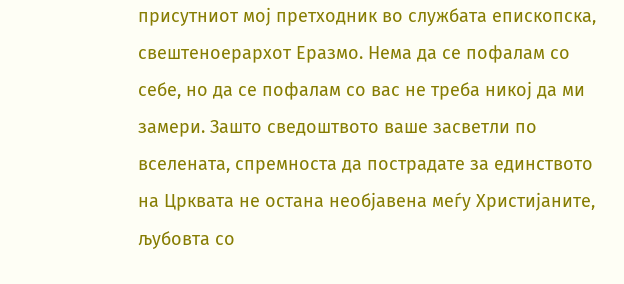присутниот мој претходник во службата епископска, свештеноерархот Еразмо. Нема да се пофалам со себе, но да се пофалам со вас не треба никој да ми замери. Зашто сведоштвото ваше засветли по вселената, спремноста да пострадате за единството на Црквата не остана необјавена меѓу Христијаните, љубовта со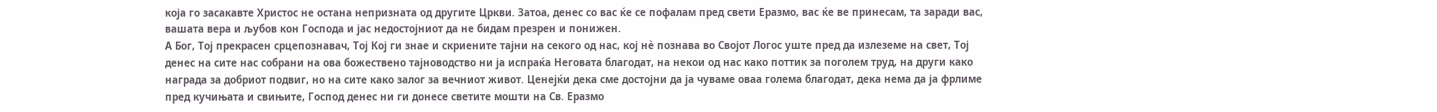која го засакавте Христос не остана непризната од другите Цркви. Затоа, денес со вас ќе се пофалам пред свети Еразмо, вас ќе ве принесам, та заради вас, вашата вера и љубов кон Господа и јас недостојниот да не бидам презрен и понижен.
А Бог, Тој прекрасен срцепознавач, Тој Кој ги знае и скриените тајни на секого од нас, кој нè познава во Својот Логос уште пред да излеземе на свет, Тој денес на сите нас собрани на ова божествено тајноводство ни ја испраќа Неговата благодат, на некои од нас како поттик за поголем труд, на други како награда за добриот подвиг, но на сите како залог за вечниот живот. Ценејќи дека сме достојни да ја чуваме оваа голема благодат, дека нема да ја фрлиме пред кучињата и свињите, Господ денес ни ги донесе светите мошти на Св. Еразмо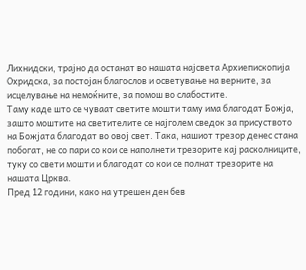Лихнидски, трајно да останат во нашата најсвета Архиепископија Охридска, за постојан благослов и осветување на верните, за исцелување на немоќните, за помош во слабостите.
Таму каде што се чуваат светите мошти таму има благодат Божја, зашто моштите на светителите се најголем сведок за присуството на Божјата благодат во овој свет. Така, нашиот трезор денес стана побогат, не со пари со кои се наполнети трезорите кај расколниците, туку со свети мошти и благодат со кои се полнат трезорите на нашата Црква.
Пред 12 години, како на утрешен ден бев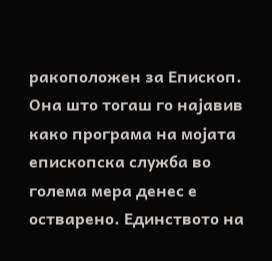ракоположен за Епископ. Она што тогаш го најавив како програма на мојата епископска служба во голема мера денес е остварено. Единството на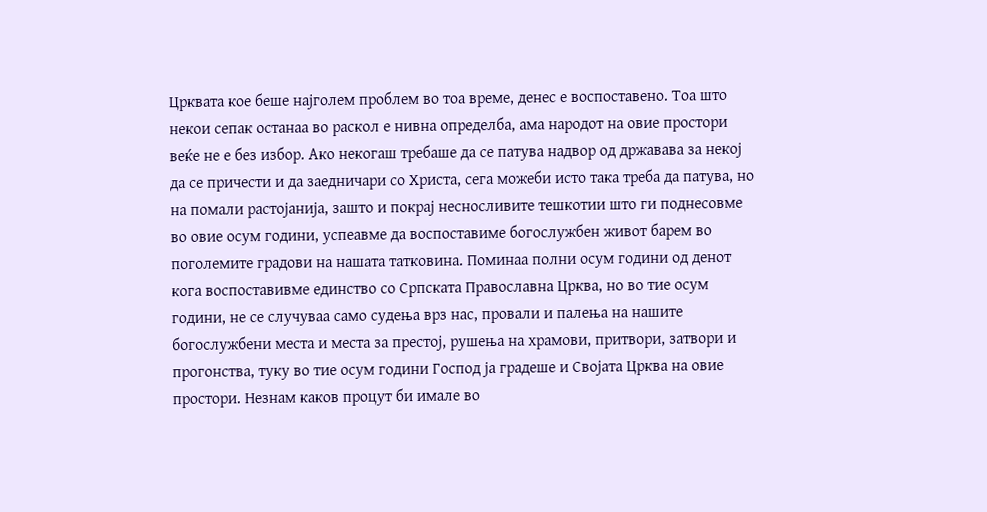Црквата кое беше најголем проблем во тоа време, денес е воспоставено. Тоа што некои сепак останаа во раскол е нивна определба, ама народот на овие простори веќе не е без избор. Ако некогаш требаше да се патува надвор од државава за некој да се причести и да заедничари со Христа, сега можеби исто така треба да патува, но на помали растојанија, зашто и покрај несносливите тешкотии што ги поднесовме во овие осум години, успеавме да воспоставиме богослужбен живот барем во поголемите градови на нашата татковина. Поминаа полни осум години од денот кога воспоставивме единство со Српската Православна Црква, но во тие осум години, не се случуваа само судења врз нас, провали и палења на нашите богослужбени места и места за престој, рушења на храмови, притвори, затвори и прогонства, туку во тие осум години Господ ја градеше и Својата Црква на овие простори. Незнам каков процут би имале во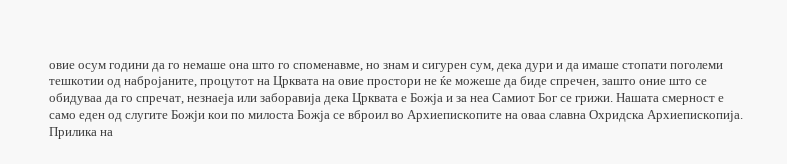овие осум години да го немаше она што го споменавме, но знам и сигурен сум, дека дури и да имаше стопати поголеми тешкотии од набројаните, процутот на Црквата на овие простори не ќе можеше да биде спречен, зашто оние што се обидуваа да го спречат, незнаеја или заборавија дека Црквата е Божја и за неа Самиот Бог се грижи. Нашата смерност е само еден од слугите Божји кои по милоста Божја се вброил во Архиепископите на оваа славна Охридска Архиепископија.
Прилика на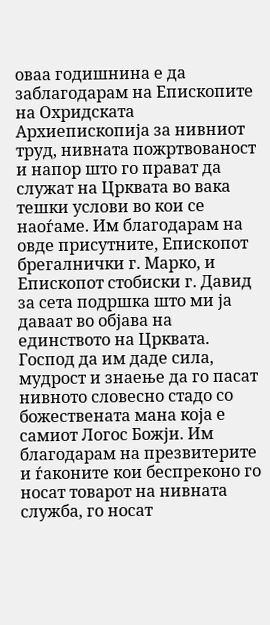оваа годишнина е да заблагодарам на Епископите на Охридската Архиепископија за нивниот труд, нивната пожртвованост и напор што го прават да служат на Црквата во вака тешки услови во кои се наоѓаме. Им благодарам на овде присутните, Епископот брегалнички г. Марко, и Епископот стобиски г. Давид за сета подршка што ми ја даваат во објава на единството на Црквата. Господ да им даде сила, мудрост и знаење да го пасат нивното словесно стадо со божествената мана која е самиот Логос Божји. Им благодарам на презвитерите и ѓаконите кои беспреконо го носат товарот на нивната служба, го носат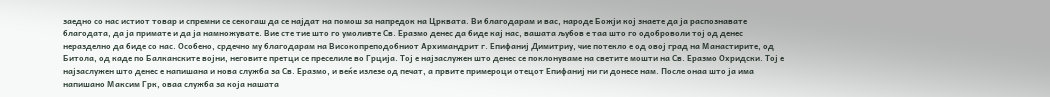заедно со нас истиот товар и спремни се секогаш да се најдат на помош за напредок на Црквата. Ви благодарам и вас, народе Божји кој знаете да ја распознавате благодата, да ја примате и да ја намножувате. Вие сте тие што го умоливте Св. Еразмо денес да биде кај нас, вашата љубов е таа што го одоброволи тој од денес неразделно да биде со нас. Особено, срдечно му благодарам на Високопреподобниот Архимандрит г. Епифаниј Димитриу, чие потекло е од овој град на Манастирите, од Битола, од каде по Балканските војни, неговите претци се преселиле во Грција. Тој е најзаслужен што денес се поклонуваме на светите мошти на Св. Еразмо Охридски. Тој е најзаслужен што денес е напишана и нова служба за Св. Еразмо, и веќе излезе од печат, а првите примероци отецот Епифаниј ни ги донесе нам. После онаа што ја има напишано Максим Грк, оваа служба за која нашата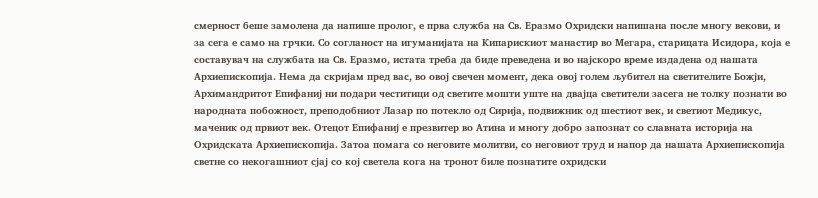смерност беше замолена да напише пролог, е прва служба на Св. Еразмо Охридски напишана после многу векови, и за сега е само на грчки. Со согланост на игуманијата на Кипарискиот манастир во Мегара, старицата Исидора, која е составувач на службата на Св. Еразмо, истата треба да биде преведена и во најскоро време издадена од нашата Архиепископија. Нема да скријам пред вас, во овој свечен момент, дека овој голем љубител на светителите Божји, Архимандритот Епифаниј ни подари честитици од светите мошти уште на двајца светители засега не толку познати во народната побожност, преподобниот Лазар по потекло од Сирија, подвижник од шестиот век, и светиот Медикус, маченик од првиот век. Отецот Епифаниј е презвитер во Атина и многу добро запознат со славната историја на Охридската Архиепископија. Затоа помага со неговите молитви, со неговиот труд и напор да нашата Архиепископија светне со некогашниот сјај со кој светела кога на тронот биле познатите охридски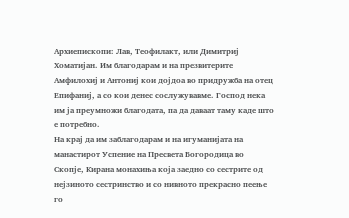Архиепископи: Лав, Теофилакт, или Димитриј Хоматијан. Им благодарам и на презвитерите Амфилохиј и Антониј кои дојдоа во придружба на отец Епифаниј, а со кои денес сослужувавме. Господ нека им ја преумножи благодата, па да даваат таму каде што е потребно.
На крај да им заблагодарам и на игуманијата на манастирот Успение на Пресвета Богородица во Скопје, Кирана монахиња која заедно со сестрите од нејзиното сестринство и со нивното прекрасно пеење го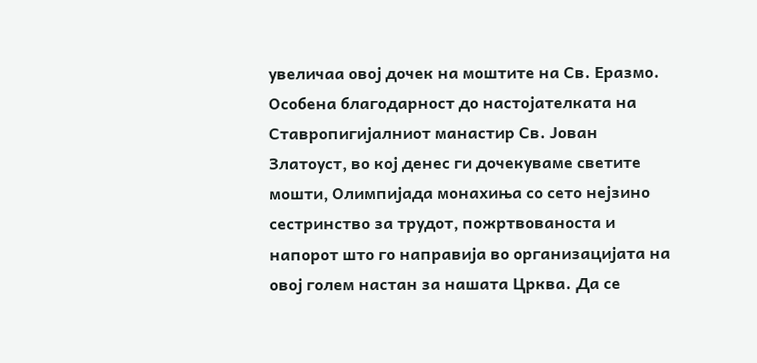увеличаа овој дочек на моштите на Св. Еразмо. Особена благодарност до настојателката на Ставропигијалниот манастир Св. Јован Златоуст, во кој денес ги дочекуваме светите мошти, Олимпијада монахиња со сето нејзино сестринство за трудот, пожртвованоста и напорот што го направија во организацијата на овој голем настан за нашата Црква. Да се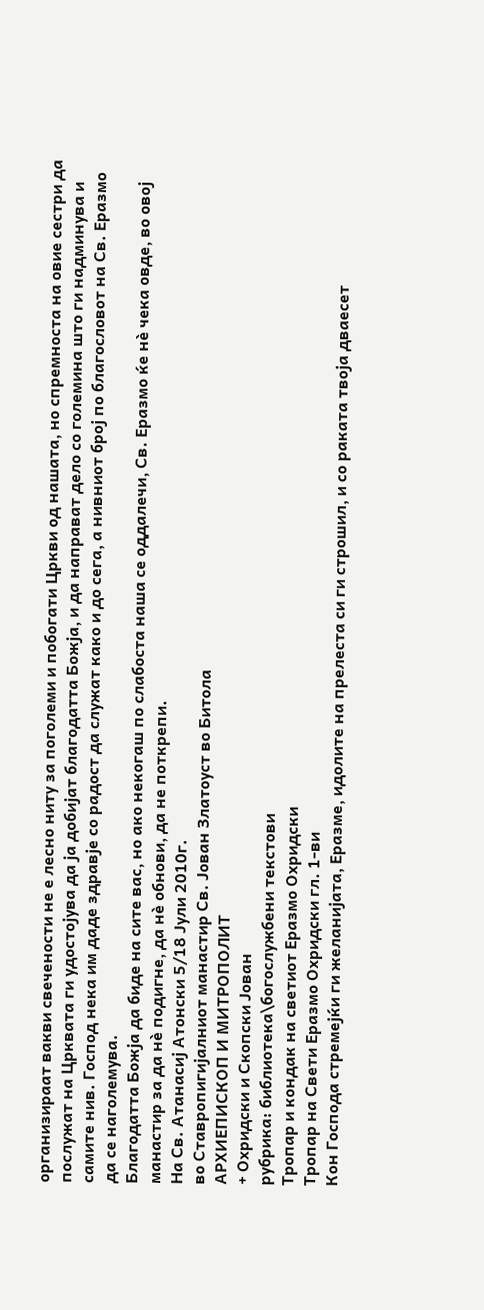организираат вакви свечености не е лесно ниту за поголеми и побогати Цркви од нашата, но спремноста на овие сестри да послужат на Црквата ги удостојува да ја добијат благодатта Божја, и да направат дело со големина што ги надминува и самите нив. Господ нека им даде здравје со радост да служат како и до сега, а нивниот број по благословот на Св. Еразмо да се наголемува.
Благодатта Божја да биде на сите вас, но ако некогаш по слабоста наша се оддалечи, Св. Еразмо ќе нè чека овде, во овој манастир за да нè подигне, да нè обнови, да не поткрепи.
На Св. Атанасиј Атонски 5/18 Јули 2010г.
во Ставропигијалниот манастир Св. Јован Златоуст во Битола
АРХИЕПИСКОП И МИТРОПОЛИТ
+ Охридски и Скопски Јован
рубрика: библиотека\богослужбени текстови
Тропар и кондак на светиот Еразмо Охридски
Тропар на Свети Еразмо Охридски гл. 1-ви
Кон Господа стремејќи ги желанијата, Еразме, идолите на прелеста си ги строшил, и со раката твоја дваесет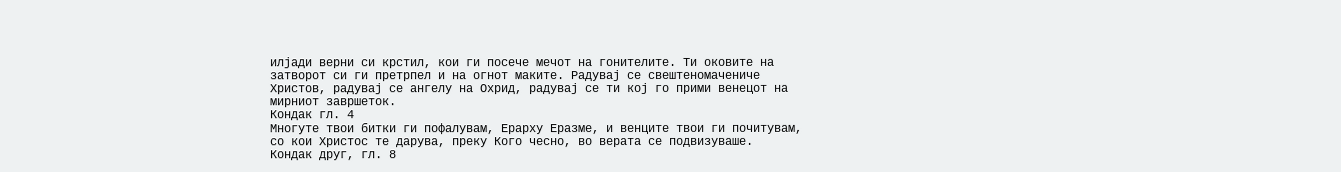илјади верни си крстил, кои ги посече мечот на гонителите. Ти оковите на затворот си ги претрпел и на огнот маките. Радувај се свештеномачениче Христов, радувај се ангелу на Охрид, радувај се ти кој го прими венецот на мирниот завршеток.
Кондак гл. 4
Многуте твои битки ги пофалувам, Ерарху Еразме, и венците твои ги почитувам, со кои Христос те дарува, преку Кого чесно, во верата се подвизуваше.
Кондак друг, гл. 8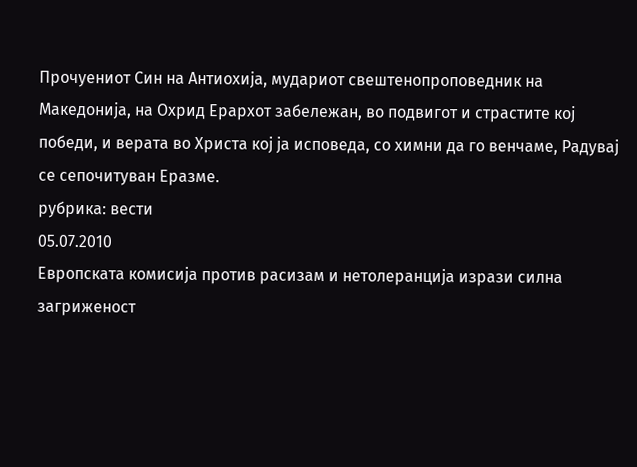Прочуениот Син на Антиохија, мудариот свештенопроповедник на Македонија, на Охрид Ерархот забележан, во подвигот и страстите кој победи, и верата во Христа кој ја исповеда, со химни да го венчаме, Радувај се сепочитуван Еразме.
рубрика: вести
05.07.2010
Европската комисија против расизам и нетолеранција изрази силна загриженост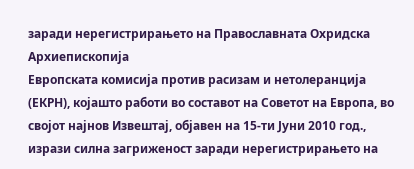заради нерегистрирањето на Православната Охридска Архиепископија
Европската комисија против расизам и нетолеранција (ЕКРН), којашто работи во составот на Советот на Европа, во својот најнов Извештај, објавен на 15-ти Јуни 2010 год., изрази силна загриженост заради нерегистрирањето на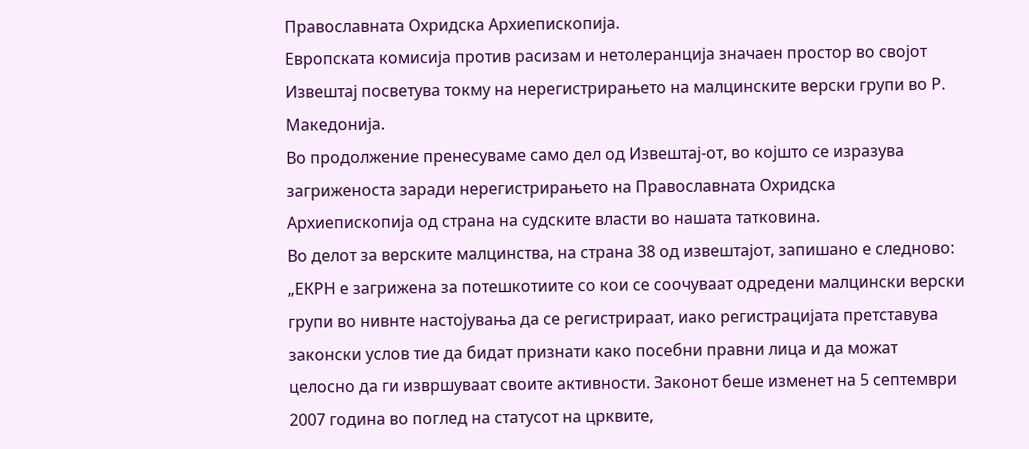Православната Охридска Архиепископија.
Европската комисија против расизам и нетолеранција значаен простор во својот Извештај посветува токму на нерегистрирањето на малцинските верски групи во Р. Македонија.
Во продолжение пренесуваме само дел од Извештај-от, во којшто се изразува загриженоста заради нерегистрирањето на Православната Охридска Архиепископија од страна на судските власти во нашата татковина.
Во делот за верските малцинства, на страна 38 од извештајот, запишано е следново: „ЕКРН е загрижена за потешкотиите со кои се соочуваат одредени малцински верски групи во нивнте настојувања да се регистрираат, иако регистрацијата претставува законски услов тие да бидат признати како посебни правни лица и да можат целосно да ги извршуваат своите активности. Законот беше изменет на 5 септември 2007 година во поглед на статусот на црквите,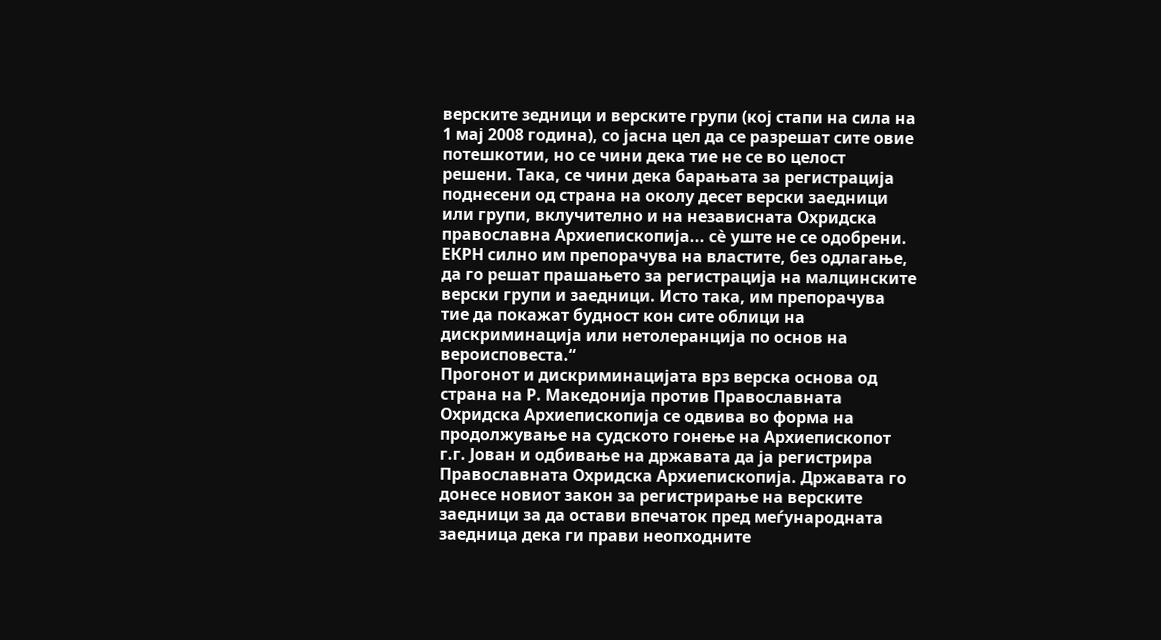верските зедници и верските групи (кој стапи на сила на 1 мај 2008 година), со јасна цел да се разрешат сите овие потешкотии, но се чини дека тие не се во целост решени. Така, се чини дека барањата за регистрација поднесени од страна на околу десет верски заедници или групи, вклучително и на независната Охридска православна Архиепископија... сè уште не се одобрени.
ЕКРН силно им препорачува на властите, без одлагање, да го решат прашањето за регистрација на малцинските верски групи и заедници. Исто така, им препорачува тие да покажат будност кон сите облици на дискриминација или нетолеранција по основ на вероисповеста.“
Прогонот и дискриминацијата врз верска основа од страна на Р. Македонија против Православната Охридска Архиепископија се одвива во форма на продолжување на судското гонење на Архиепископот г.г. Јован и одбивање на државата да ја регистрира Православната Охридска Архиепископија. Државата го донесе новиот закон за регистрирање на верските заедници за да остави впечаток пред меѓународната заедница дека ги прави неопходните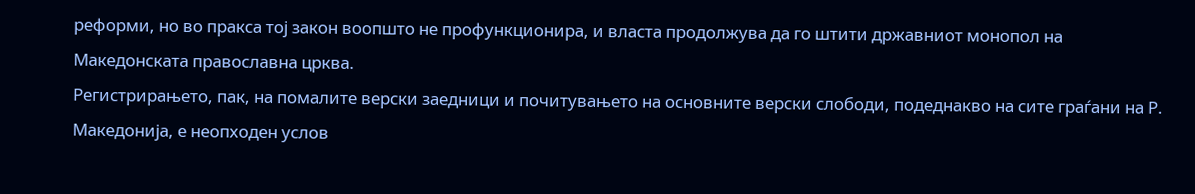реформи, но во пракса тој закон воопшто не профункционира, и власта продолжува да го штити државниот монопол на Македонската православна црква.
Регистрирањето, пак, на помалите верски заедници и почитувањето на основните верски слободи, подеднакво на сите граѓани на Р. Македонија, е неопходен услов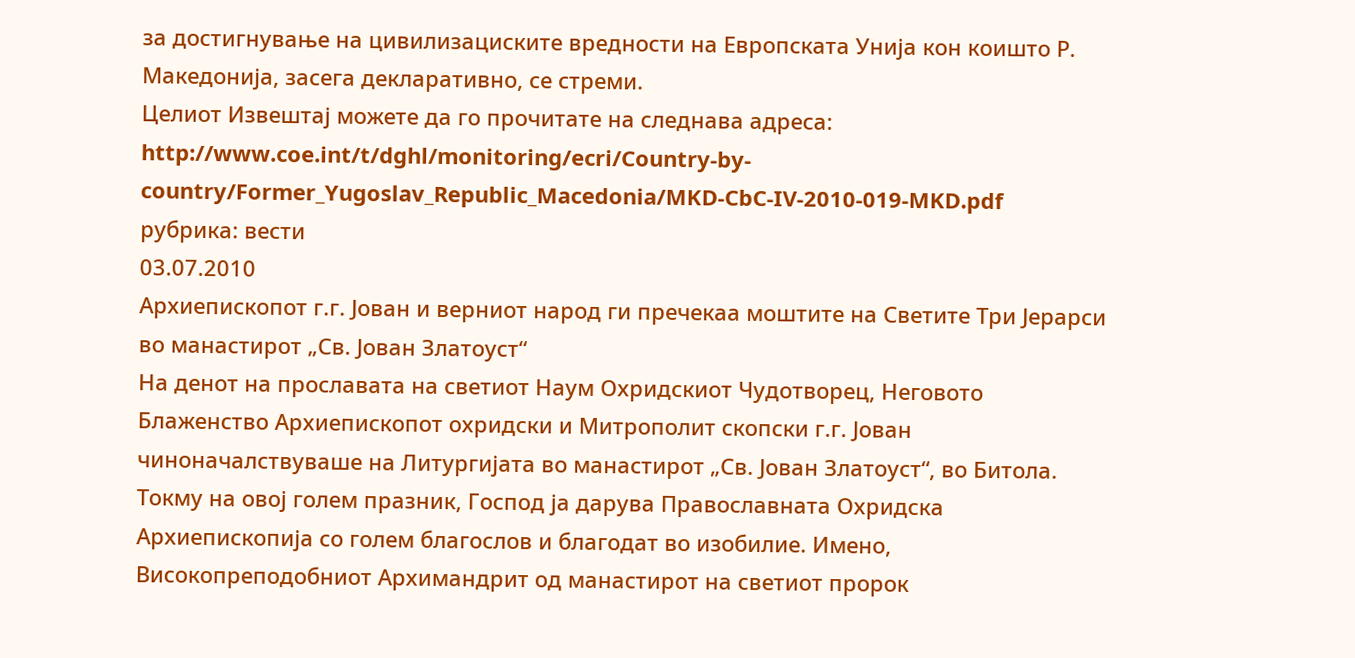за достигнување на цивилизациските вредности на Европската Унија кон коишто Р. Македонија, засега декларативно, се стреми.
Целиот Извештај можете да го прочитате на следнава адреса: http://www.coe.int/t/dghl/monitoring/ecri/Country-by-country/Former_Yugoslav_Republic_Macedonia/MKD-CbC-IV-2010-019-MKD.pdf
рубрика: вести
03.07.2010
Архиепископот г.г. Јован и верниот народ ги пречекаа моштите на Светите Три Јерарси во манастирот „Св. Јован Златоуст“
На денот на прославата на светиот Наум Охридскиот Чудотворец, Неговото Блаженство Архиепископот охридски и Митрополит скопски г.г. Јован чиноначалствуваше на Литургијата во манастирот „Св. Јован Златоуст“, во Битола. Токму на овој голем празник, Господ ја дарува Православната Охридска Архиепископија со голем благослов и благодат во изобилие. Имено, Високопреподобниот Архимандрит од манастирот на светиот пророк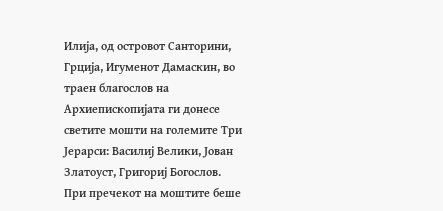Илија, од островот Санторини, Грција, Игуменот Дамаскин, во траен благослов на Архиепископијата ги донесе светите мошти на големите Три Јерарси: Василиј Велики, Јован Златоуст, Григориј Богослов.
При пречекот на моштите беше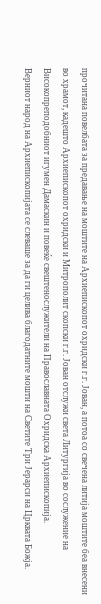прочитана повелбата за предавање на моштите на Архиепископот охридски г.г. Јован, а потоа со свечена литија моштите беа внесени во храмот, кадешто Архиепископот охридски и Митрополит скопски г.г. Јован отслужи света Литургија во сослужение на Високопреподобниот игумен Дамаскин и повеќе свештенослужители на Православната Охридска Архиепископија.
Верниот народ на Архиепископијата се слеваше за да ги целива благодатните мошти на Светите Три Јерарси на Црквата Божја.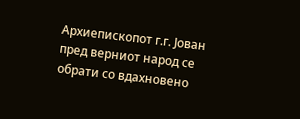Архиепископот г.г. Јован пред верниот народ се обрати со вдахновено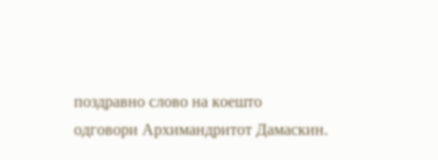поздравно слово на коешто одговори Архимандритот Дамаскин.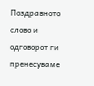Поздравното слово и одговорот ги пренесуваме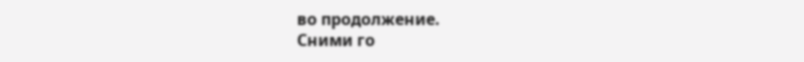во продолжение.
Сними го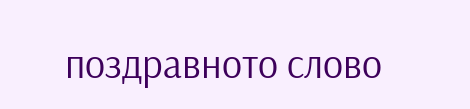поздравното слово